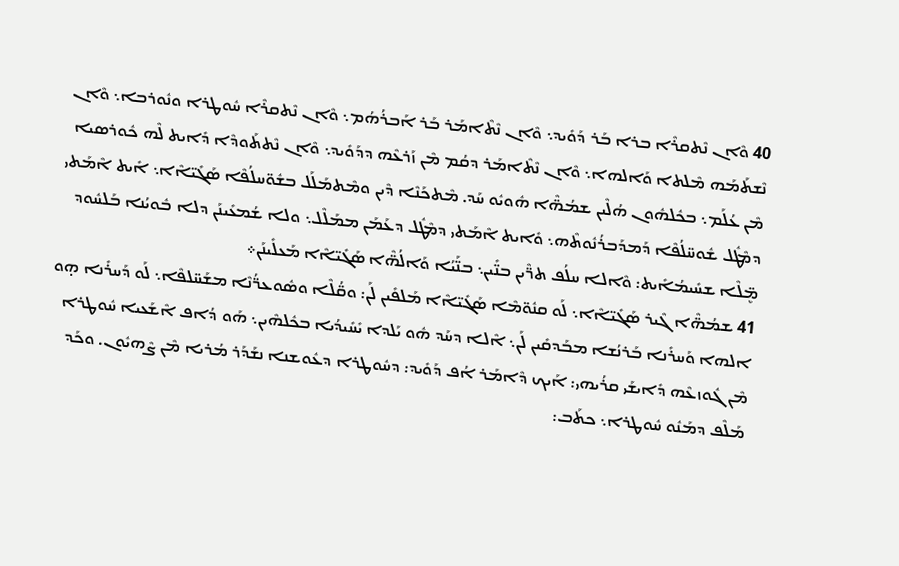40 ܘܶܐܢ ܢܶܬܩܪܶܐ ܒܪܐ ܒܰܪ ܕܰܘܺܝܕ܆ ܘܶܐܢ ܢܶܬܶܐܡܰܪ ܒܰܪ ܐܰܒܪܳܗܳܡ܆ ܘܶܐܢ ܢܶܬܩܪܶܐ ܚܽܘܛܪܐ ܘܢܽܘܪܒܐ܆ ܘܶܐܢ ܢܶܫܬܰܡܰܗ ܡܶܠܬܐ ܘܰܐܠܗܐ܆ ܘܶܐܢ ܢܶܬܶܐܡܰܪ ܕܩܳܡ ܡܶܢ ܙܰܪܥܶܗ ܕܕܰܘܺܝܕ܆ ܘܶܐܢ ܢܶܬܬܰܘܕܶܐ ܕܺܐܝܬ ܠܶܗ ܟܽܘܪܣܝܐ ܡܶܢ ܥܳܠܰܡ܆ ܒܟܽܠܗܽܘܢ ܗܳܠܶܝܢ ܫܡܳܗ̈ܶܐ ܗܽܘܝܽܘ ܚܰܕ. ܡܶܬܟܰܢܶܐ ܕܶܝܢ ܘܡܶܬܡܰܠܰܠ ܒܫܽܘ̈ܚܠܳܦܶܐ ܣܰܓܺܝ̈ܐܶܐ܆ ܐܺܝܬ ܐܶܡܰܬܝ ܕܡܶܛܽܠ ܫܽܘܚ̈ܠܳܦܶܐ ܕܰܡܕܰܒܪܳܢܽܘܬܶܗ܆ ܘܺܐܝܬ ܐܶܡܰܬܝ ܕܡܶܛܽܠ ܕܥܰܡܰܢ ܡܡܰܠܶܠ܆ ܘܠܐ ܫܳܡܥܺܝܢܰܢ ܕܠܐ ܒܽܘܝܳܢܐ ܒܰܠܚܽܘܕ ܡܷ̈ܠܶܐ ܫܚܺܝܡܳܐܺܝܬ: ܘܶܐܠܐ ܚܠܳܦ ܬܪ̈ܶܝܢ ܒܢ̈ܺܝܢ܆ ܒܢ̈ܰܝܳܐ ܘܰܐܠܳܗ̈ܶܐ ܣܰܓܺܝ̈ܐܶܐ ܡܰܥܠܺܝܢܰܢ܀
41 ܫܡܳܗ̈ܶܐ ܓܶܝܪ ܣܰܓܺܝ̈ܐܶܐ܆ ܠܰܘ ܩܢܽܘ̈ܡܶܐ ܣܰܓܺܝ̈ܐܶܐ ܡܰܠܦܺܝܢ ܠܰܢ: ܘܩ̈ܳܠܶܐ ܘܣܽܘܥܪ̈ܳܢܶܐ ܡܫܰܚ̈ܠܦܶܐ܆ ܠܰܘ ܕܰܚܪܺܢܐ ܗ̣ܘ ܐܠܗܐ ܘܰܚܪܺܢܐ ܒܰܪܢܳܫܐ ܡܒܰܕܩܺܝܢ ܠܰܢ܆ ܐܶܠܐ ܕܚܰܕ ܗܽܘ ܝܰܠܕܐ ܝܺܚܺܝܕܳܝܐ ܒܟܽܠܗܶܝܢ܆ ܗܰܘ ܕܳܐܦ ܐܶܫܰܥܝܐ ܚܽܘܛܪܐ ܡܶܢ ܓܽܘܙܥܶܗ ܕܺܐܝܫܰܝ ܩܪܳܝܗܝ: ܐܰܝܟ ܕܶܐܡܰܪ ܐܳܦ ܕܰܘܺܝܕ: ܕܚܽܘܛܪܐ ܕܥܽܘܫܢܐ ܢܫܰܕܰܪ ܡܳܪܝܐ ܡܶܢ ܨܶܗܝܽܘܢ. ܘܟܰܕ ܡܰܠܶܦ ܕܡܰܢܽܘ ܚܽܘܛܪܐ܆ ܟܬܰܒ: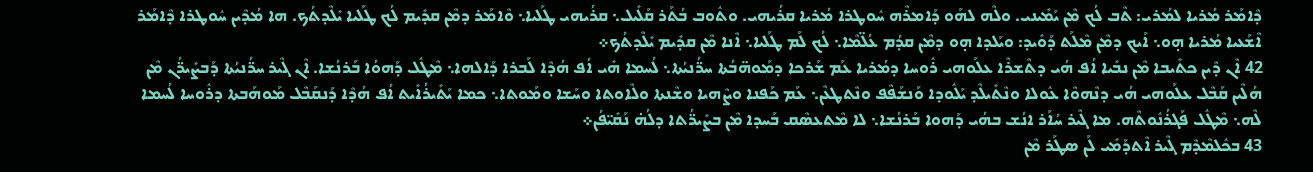ܕܶܐܡܰܪ ܡܳܪܝܐ ܠܡܳܪܝ: ܬܶܒ ܠܳܟ ܡܶܢ ܝܰܡܺܝܢܝ. ܘܠܶܗ ܠܗܰܘ ܕܰܐܡܪܶܗ ܚܽܘܛܪܐ ܡܳܪܝܐ ܩܪܳܝܗܝ. ܘܬܽܘܒ ܒܳܬܰܪ ܩܰܠܺܝܠ܆ ܩܪܳܝܗܝ ܛܰܠܝܐ܆ ܘܶܐܡܰܪ ܕܡܶܢ ܩܕܺܝܡ ܠܳܟ ܛܰܠܝܐ ܝܺܠܶܕܬܳܟ. ܗܐ ܡܳܕܶܝܢ ܚܽܘܛܪܐ ܕܶܐܡܰܪ ܐܶܫܰܥܝܐ ܡܳܪܝܐ ܗ̣ܘ܆ ܐܰܝܟ ܕܡܶܢ ܡܶܠܰܬ ܕܰܘܺܝܕ: ܘܝܰܠܕܐ ܗ̣ܘ ܕܡܶܢ ܩܕܳܡ ܥܳܠ̈ܡܶܐ܆ ܠܳܟ ܠܰܡ ܛܰܠܝܐ܆ ܐܶܢܐ ܡܶܢ ܩܕܺܝܡ ܝܺܠܶܕܬܳܟ܀
42 ܐܶܢ ܕܶܝܢ ܟܬܺܝܒܐ ܡܶܢ ܢܒܺܝܐ ܐܳܦ ܗܳܝ ܕܬܶܫܪܶܐ ܥܠܰܘܗܝ ܪܽܘܚܐ ܕܡܳܪܝܐ ܥܰܡ ܫܰܪܟܐ ܕܡܰܘܗ̈ܒܳܬܐ ܚܪ̈ܳܢܝܳܬܐ܆ ܠܳܚܡܐ ܗܺܝ ܐܳܦ ܗܳܕܶܐ ܠܰܒܪܐ ܕܰܐܠܗܐ܆ ܡܶܛܽܠ ܕܰܗܘܳܐ ܒܰܪܢܳܫܐ. ܐܶܢ ܓܶܝܪ ܚܪ̈ܳܢܝܳܬܐ ܕܰܒܨܺܝܪ̈ܳܢ ܡܶܢ ܗܳܠܶܝܢ ܩܰܒܶܠ ܥܠܰܘܗܝ ܗܳܝ ܕܢܶܗܘܶܐ ܥܽܘܠܐ ܘܢܶܬܺܝܠܶܕ ܝܰܠܽܘܕܐ ܘܰܢܫܰܦܶܦ ܘܢܶܬܛܥܶܢ܆ ܥܰܡ ܟܰܦܢܐ ܘܨܶܗܝܐ ܘܫܶܢܬܐ ܘܠܶܐܘܬܐ ܘܚܰܫܐ ܘܡܰܘܬܐ܆ ܟܡܐ ܝܰܬܺܝܪܳܐܺܝܬ ܐܳܦ ܗܳܕܶܐ ܕܰܢܩܰܒܶܠ ܡܰܘܗܰܒܬܐ ܕܪܽܘܚܐ ܠܳܚܡܐ ܠܶܗ܆ ܡܶܛܽܠ ܦܰܓܪܳܢܽܘܬܶܗ. ܡܐ ܓܶܝܪ ܚܳܐܰܪ ܐܢܳܫ ܒܗܳܝ ܕܰܗܘܐ ܒܰܪܢܳܫܐ܆ ܠܐ ܡܶܬܥܣܶܩ ܒܰܚܕܐ ܡܶܢ ܒܨܺܝܪ̈ܳܬܐ ܕܠܳܗ̇ ܢܰܩܺܝ̈ܦܳܢ܀
43 ܒܟܽܠܡܶܕܶܡ ܓܶܝܪ ܐܶܬܕܰܡܺܝ ܠܰܢ ܣܛܰܪ ܡܶܢ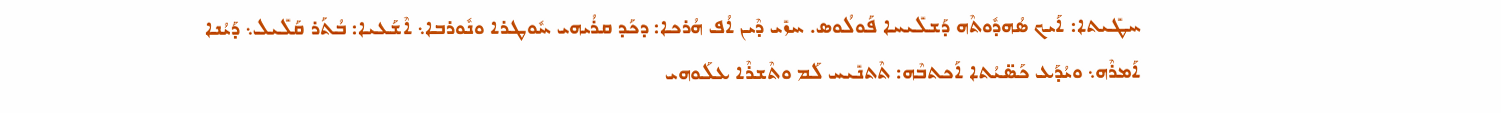ܚܛܺܝܬܐ: ܐܰܝܟ ܣܳܗܕܽܘܬܶܗ ܕܰܫܠܺܝܚܐ ܦܰܘܠܳܘܣ. ܚܙܺܝ ܕܶܝܢ ܐܳܦ ܗܳܪܟܐ: ܕܟܰܕ ܩܪܳܝܗܝ ܚܽܘܛܪܐ ܘܢܽܘܪܒܐ܆ ܐܶܫܰܥܝܐ: ܒܳܬܰܪ ܩܰܠܺܝܠ܆ ܕܰܝܳܢܐ ܐܰܡܪܶܗ܆ ܘܝܳܕܰܥ ܟܰܣ̈ܝܳܬܐ ܐܰܟܬܒܶܗ: ܬܶܬܢܺܝܚ ܠܰܡ ܘܬܶܫܪܶܐ ܥܠܰܘܗܝ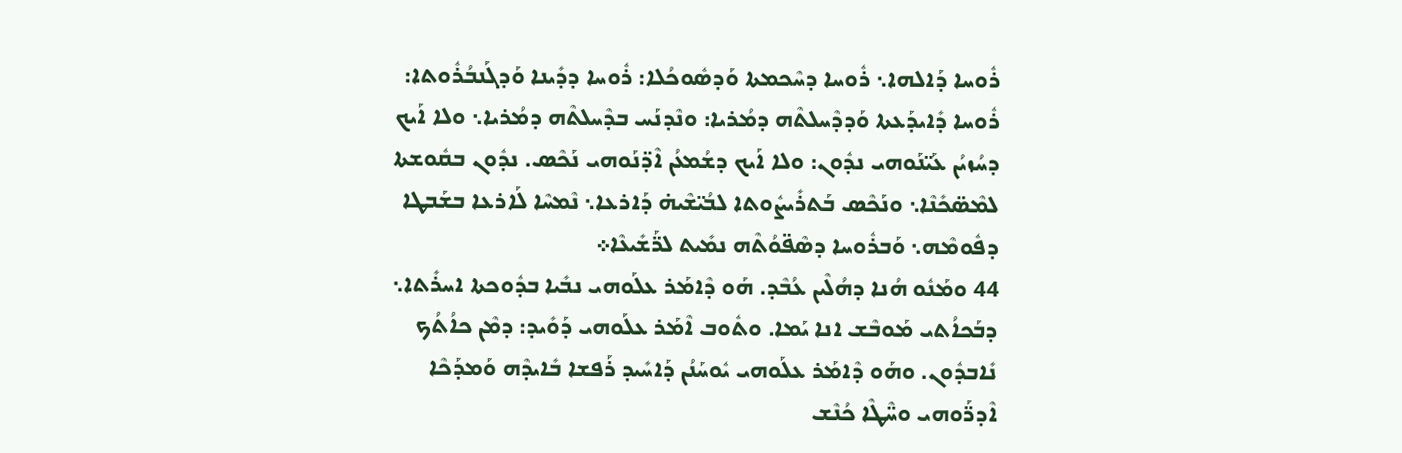ܪܽܘܚܐ ܕܰܐܠܗܐ܆ ܪܽܘܚܐ ܕܚܶܟܡܬܐ ܘܰܕܣܽܘܟܳܠܐ: ܪܽܘܚܐ ܕܕܺܝܢܐ ܘܰܕܓܰܢܒܳܪܽܘܬܐ: ܪܽܘܚܐ ܕܺܐܝܕܰܥܬܐ ܘܰܕܕܶܚܠܬܶܗ ܕܡܳܪܝܐ: ܘܢܶܕܢܰܚ ܒܕܶܚܠܬܶܗ ܕܡܳܪܝܐ܆ ܘܠܐ ܐܰܝܟ ܕܚܳܙܝܳܢ ܥܰܝ̈ܢܰܘܗܝ ܢܕܽܘܢ: ܘܠܐ ܐܰܝܟ ܕܫܳܡܥܳܢ ܐܶܕ̈ܢܰܘܗܝ ܢܰܟܶܣ. ܢܕܽܘܢ ܒܩܽܘܫܬܐ ܠܡܶܣ̈ܟܺܢܶܐ܆ ܘܢܰܟܶܣ ܒܰܬܪܺܝܨܽܘܬܐ ܠܒܳܝ̈ܫܶܝܗ̇ ܕܰܐܪܥܐ܆ ܢܶܡܚܶܐ ܠܰܐܪܥܐ ܒܫܰܒܛܐ ܕܦܽܘܡܶܗ܆ ܘܰܒܪܽܘܚܐ ܕܣܶܦ̈ܘܳܬܶܗ ܢܡܺܝܬ ܠܪ̈ܰܫܺܝܥܶܐ܀
44 ܘܡܰܢܽܘ ܗܳܢܐ ܕܗܳܠܶܝܢ ܥܳܒܶܕ. ܗܰܘ ܕܶܐܡܰܪ ܥܠܰܘܗܝ ܢܒܺܝܐ ܒܕܽܘܟܬܐ ܐܚܪܺܬܐ܆ ܕܒܰܟܐܳܬܝ ܡܰܘܒܶܫ ܐܢܐ ܝܰܡܐ. ܘܬܽܘܒ ܐܶܡܰܪ ܥܠܰܘܗܝ ܕܰܘܺܝܕ: ܕܡܶܢ ܟܐܳܬܳܟ ܢܺܐܒܕܽܘܢ. ܘܗܰܘ ܕܶܐܡܰܪ ܥܠܰܘܗܝ ܝܽܘܚܰܢܳܢ ܕܰܐܚܺܝܕ ܪܰܦܫܐ ܒܺܐܝܕܶܗ ܘܰܡܕܰܟܶܐ ܐܶܕܪ̈ܰܘܗܝ ܘܚ̈ܶܛܶܐ ܟܳܢܶܫ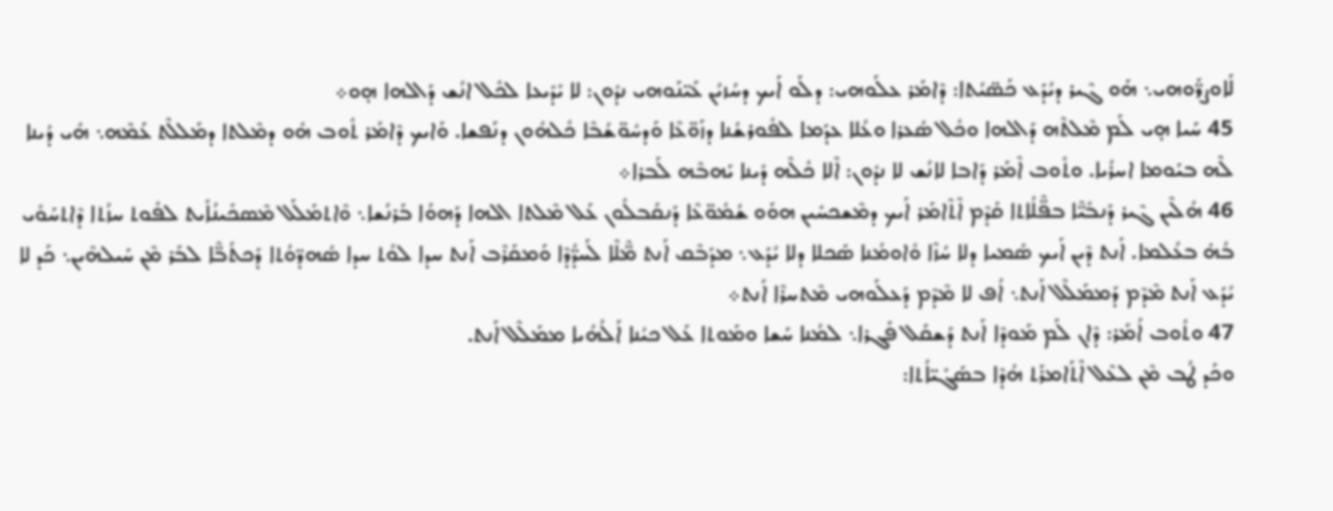ܠܰܐܘܨܪ̈ܰܘܗܝ܆ ܗܰܘ ܓܶܝܪ ܕܝܳܕܰܥ ܟܰܣ̈ܝܳܬܐ: ܕܶܐܡܰܪ ܥܠܰܘܗܝ: ܕܠܰܘ ܐܰܝܟ ܕܚܳܙܝܳܢ ܥܰܝ̈ܢܰܘܗܝ ܢܕܽܘܢ: ܠܐ ܝܺܕܺܝܥܐ ܠܟܽܠ ܐܢܳܫ ܕܰܐܠܗܐ ܗ̣ܘ܀
45 ܚܰܝܐ ܗ̣ܝ ܠܰܡ ܡܶܠܬܶܗ ܕܰܐܠܗܐ ܘܟܽܠ ܣܳܥܪܐ ܘܥܳܠܐ ܥܕܰܡܐ ܠܦܽܘܪܫܳܢܐ ܕܙܰܘ̈ܥܶܐ ܘܰܕܚܽܘ̈ܫܳܒܶܐ ܟܽܠܗܽܘܢ ܕܢܰܦܫܐ. ܘܰܐܝܟ ܕܶܐܡܰܪ ܬܽܘܒ ܗܽܘ ܕܡܶܠܬܐ ܕܡܰܠܠܶܬ ܥܰܡܶܗ܆ ܗܺܝ ܕܳܝܢܐ ܠܶܗ ܒܝܰܘܡܐ ܐܚܪܳܝܐ. ܘܬܽܘܒ ܐܶܡܰܪ ܕܰܐܒܐ ܠܐܢܳܫ ܠܐ ܢܕܽܘܢ: ܐܶܠܐ ܟܽܠܶܗ ܕܺܝܢܐ ܝܰܗܒܶܗ ܠܰܒܪܐ܀
46 ܗܳܠܶܝܢ ܓܶܝܪ ܕܰܢܒܺܝ̈ܶܐ ܒܦ̈ܶܠܳܐܬܐ ܩܰܕܶܡ ܐܶܬܶܐܡܰܪ ܐܰܝܟ ܕܡܶܫܟܚܺܝܢ ܗܘܰܘ ܫܳܡܽܘ̈ܥܶܐ ܕܰܢܩܰܒܠܽܘܢ ܥܰܠ ܡܶܠܬܐ ܐܠܗܐ ܕܰܗܘܳܐ ܒܰܪܢܳܫܐ܆ ܘܶܐܬܡܰܠܰܠ ܡܶܣܟܺܝܢܳܐܺܝܬ ܠܦܽܘܬ ܚܙܳܬܐ ܕܶܐܬܚܰܘܺܝ ܒܳܗ̇ ܒܥܳܠܡܐ. ܐܰܢܬ ܕܶܝܢ ܐܰܝܟ ܣܰܡܝܐ ܕܠܐ ܚܳܙܶܐ ܘܽܐܘܡܳܢܐ ܣܰܟܠܐ ܕܠܐ ܝܳܕܰܥ܆ ܡܕܰܒܶܩ ܐܰܢܬ ܡ̈ܶܠܶܐ ܠܰܚܕ̈ܳܕܶܐ ܘܰܡܩܰܪܶܒ ܐܰܢܬ ܚܕܐ ܠܘܳܬ ܚܕܐ ܣܳܗܕ̈ܘܳܬܐ ܕܰܟܬܳܒ̈ܶܐ ܠܒܰܪ ܡܶܢ ܚܰܝܠܗܶܝܢ܆ ܟܰܕ ܠܐ ܝܳܕܰܥ ܐܰܢܬ ܡܶܕܶܡ ܕܰܡܡܰܠܶܠ ܐܰܢܬ܆ ܐܳܦ ܠܐ ܡܶܕܶܡ ܕܰܥܠܰܘܗܝ ܡܶܬܚܪܶܐ ܐܰܢܬ܀
47 ܘܬܽܘܒ ܐܳܡܰܪ: ܕܶܐܢ ܠܰܡ ܡܰܘܕܶܐ ܐܰܢܬ ܕܰܫܩܰܠ ܦܰܓܪܐ܆ ܠܡܳܢܐ ܚܰܫܐ ܘܡܰܘܬܐ ܥܰܠ ܟܝܳܢܐ ܐܰܠܳܗܳܝܐ ܡܡܰܠܶܠ ܐܰܢܬ.
ܘܟܰܕ ܛܳܒ ܡܶܢ ܠܥܶܠ ܐܶܬܰܐܡܪܰܬ ܗܳܕܶܐ ܒܣܰܓܺܝ̈ܐܳܬܐ: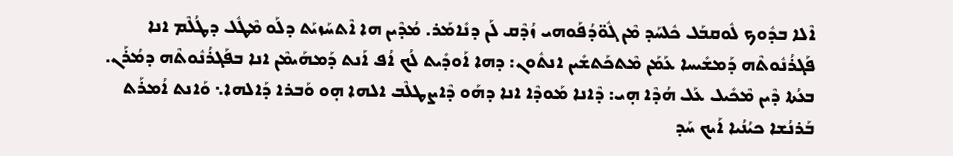ܐܶܠܐ ܒܕܽܘܟ ܠܽܘܩܒܰܠ ܟܽܠܚܰܕ ܡܶܢ ܓܽܘ̈ܕܳܦܰܘܗܝ ܙܳܕܶܩ ܠܰܢ ܕܢܺܐܡܰܪ. ܡܳܕܶܝܢ ܗܐ ܐܶܬܚܰܙܝܰܬ ܕܠܰܘ ܡܶܛܽܠ ܕܛܳܠܶܡ ܐܢܐ ܦܰܓܪܳܢܽܘܬܶܗ ܕܰܡܫܺܝܚܐ ܥܰܡܰܢ ܡܶܬܟܰܬܫܺܝܢ ܐܢܬܽܘܢ: ܕܗܐ ܐܰܘܕܺܝܬ ܠܳܟ ܐܳܦ ܐܰܢܬ ܕܰܡܗܰܝܡܶܢ ܐܢܐ ܒܦܰܓܪܳܢܽܘܬܶܗ ܕܡܳܪܰܢ. ܒܥܳܬܐ ܕܶܝܢ ܡܶܟܺܝܠ ܥܰܠ ܗܳܕܶܐ ܗ̣ܝ: ܕܶܐܢܐ ܡܰܘܕܶܐ ܐܢܐ ܕܗܰܘ ܕܶܐܨܛܠܶܒ ܐܠܗܐ ܗ̣ܘ ܘܰܒܪܐ ܕܰܐܠܗܐ܆ ܘܰܐܢܬ ܐܳܡܪܰܬ ܒܰܪܢܳܫܐ ܟܝܳܢܳܝܐ ܐܰܝܟ ܚܰܕ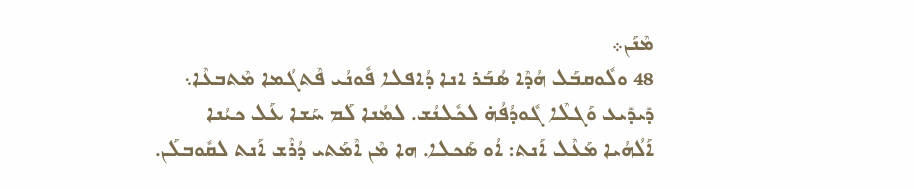ܡܶܢܰܢ܀
48 ܘܠܽܘܩܒܰܠ ܗܳܕܶܐ ܣܳܒܰܪ ܐܢܐ ܕܳܐܦܠܐ ܦܽܘܢܳܝ ܦܶܬܓܳܡܐ ܡܶܬܒܥܶܐ܆ ܕܺܝܕܺܝܥ ܘܰܓܠܶܐ ܓܽܘܕܳܦܳܗ̇ ܠܟܽܠܢܳܫ. ܠܡܳܢܐ ܠܰܡ ܚܰܫܐ ܥܰܠ ܟܝܳܢܐ ܐܰܠܳܗܳܝܐ ܡܰܥܶܠ ܐܰܢܬ: ܐܳܘ ܣܰܟܠܐ. ܗܐ ܡܶܢ ܐܶܡܰܬܝ ܕܳܪܶܫ ܐܰܢܬ ܠܩܽܘܒܠܰܢ.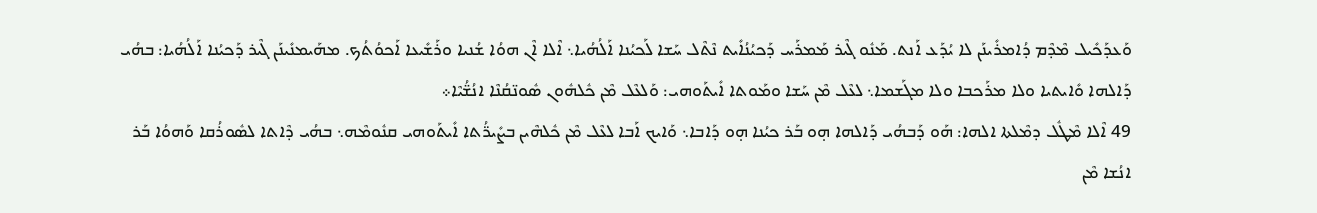ܘܰܥܕܰܟܺܝܠ ܡܶܕܶܡ ܕܳܐܡܪܺܝܢܰܢ ܠܐ ܝܳܕܰܥ ܐܰܢܬ. ܡܰܢܽܘ ܓܶܝܪ ܡܰܡܪܰܚ ܕܰܟܝܳܢܳܐܺܝܬ ܢܶܬܶܠ ܚܰܫܐ ܠܰܟܝܳܢܐ ܐܰܠܳܗܳܝܐ܆ ܐܶܠܐ ܐܶܢ ܗܘܳܐ ܫܳܢܝܐ ܘܪܰܫܺܝܥܐ ܐܰܟܘܳܬܳܟ. ܡܗܰܝܡܢܺܝܢܰܢ ܓܶܝܪ ܕܰܟܝܳܢܐ ܐܰܠܳܗܳܝܐ: ܒܗܳܝ ܕܰܐܠܗܐ ܘܺܐܝܬܝܐ ܘܠܐ ܡܪܰܟܒܐ ܘܠܐ ܡܓܰܫܡܐ܆ ܠܥܶܠ ܡܶܢ ܚܰܫܐ ܘܡܰܘܬܐ ܐܺܝܬܰܘܗܝ: ܘܰܠܥܶܠ ܡܶܢ ܟܽܠܗܽܘܢ ܣܽܘܢ̈ܩܳܢܶܐ ܐܢܳܫ̈ܳܝܶܐ܀
49 ܐܶܠܐ ܡܶܛܽܠ ܕܡܶܠܬܐ ܐܠܗܐ: ܗܰܘ ܕܰܒܗܳܝ ܕܰܐܠܗܐ ܗ̣ܘ ܒܰܪ ܟܝܳܢܐ ܗ̣ܘ ܕܰܐܒܐ܆ ܘܰܐܝܟ ܐܰܒܐ ܠܥܶܠ ܡܶܢ ܟܽܠܗܶܝܢ ܒܨܺܝܪ̈ܳܬܐ ܐܺܝܬܰܘܗܝ ܩܢܽܘܡܶܗ܆ ܒܗܳܝ ܕܶܐܬܐ ܠܣܽܘܪܳܩܐ ܘܰܗܘܳܐ ܒܰܪ ܐܢܳܫܐ ܡܶܢ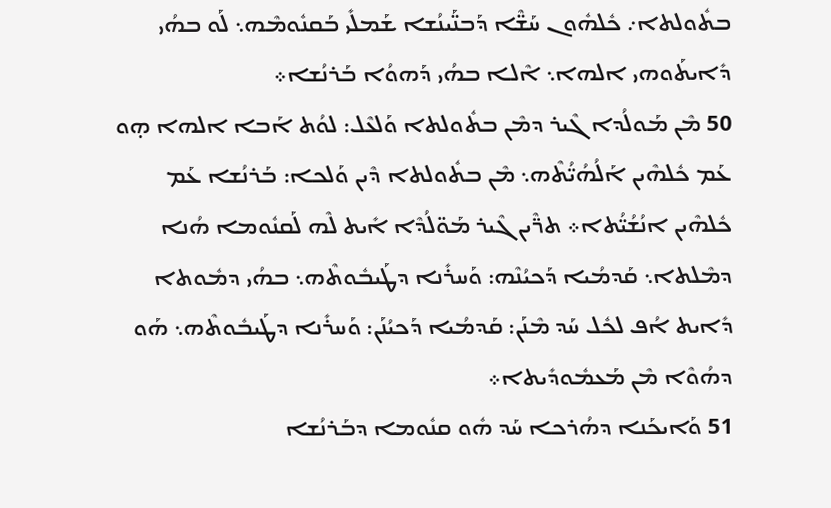ܒܬܽܘܠܬܐ܇ ܟܽܠܗܽܘܢ ܚܰܫ̈ܶܐ ܕܰܒܢ̈ܰܝܢܳܫܐ ܫܰܡܠܺܝ ܒܰܩܢܽܘܡܶܗ܆ ܠܰܘ ܒܗܳܝ ܕܺܐܝܬܰܘܗܝ ܐܠܗܐ܆ ܐܶܠܐ ܒܗܳܝ ܕܰܗܘܳܐ ܒܰܪܢܳܫܐ܀
50 ܡܶܢ ܡܰܘܠܳܕܐ ܓܶܝܪ ܕܡܶܢ ܒܬܽܘܠܬܐ ܘܰܠܥܶܠ: ܠܘܳܬ ܐܰܒܐ ܐܠܗܐ ܗ̣ܘ ܥܰܡ ܟܽܠܗܶܝܢ ܐܰܠܳܗܳܝ̈ܳܬܶܗ܆ ܡܶܢ ܒܬܽܘܠܬܐ ܕܶܝܢ ܘܰܠܟܐ: ܒܰܪܢܳܫܐ ܥܰܡ ܟܽܠܗܶܝܢ ܐܢܳܫܳܝ̈ܳܬܐ܀ ܬܪ̈ܶܝܢ ܓܶܝܪ ܡܰܘ̈ܠܳܕܶܐ ܐܺܝܬ ܠܶܗ ܠܰܩܢܽܘܡܐ ܗܳܢܐ ܕܡܶܠܬܐ܆ ܩܰܕܡܳܝܐ ܕܰܟܝܳܢܶܗ: ܘܰܚܪܺܢܐ ܕܛܰܝܒܽܘܬܶܗ܆ ܒܗܳܝ ܕܡܽܘܬܐ ܕܺܐܝܬ ܐܳܦ ܠܟܽܠ ܚܰܕ ܡܶܢܰܢ: ܩܰܕܡܳܝܐ ܕܰܟܝܳܢܰܢ: ܘܰܚܪܺܢܐ ܕܛܰܝܒܽܘܬܶܗ܆ ܗܰܘ ܕܗܳܘܶܐ ܡܶܢ ܡܰܥܡܽܘܕܺܝܬܐ܀
51 ܘܰܐܝܟܰܢܐ ܕܗܳܪܟܐ ܚܰܕ ܗܽܘ ܩܢܽܘܡܐ ܕܒܰܪܢܳܫܐ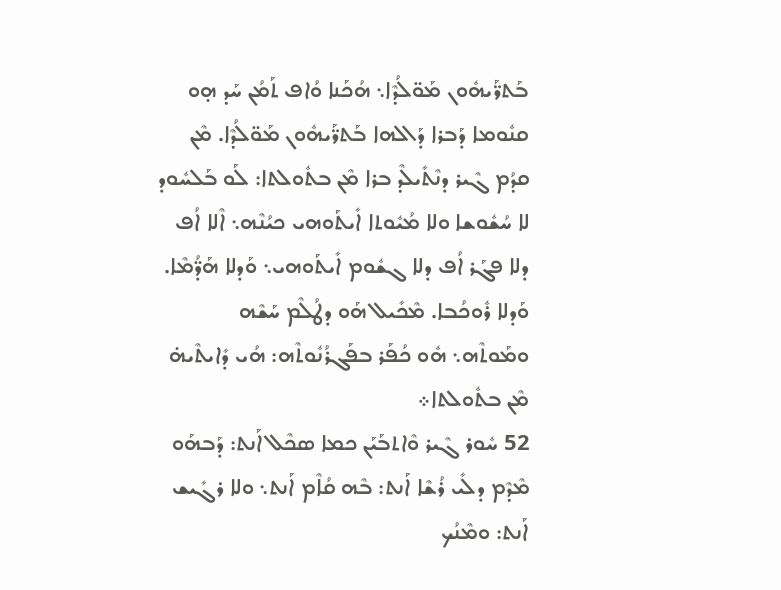ܒܰܬܪ̈ܰܝܗܽܘܢ ܡܰܘ̈ܠܳܕܶܐ܆ ܗܳܟܰܢܐ ܘܳܐܦ ܬܰܡܳܢ ܚܰܕ ܗ̣ܘ ܩܢܽܘܡܐ ܕܰܒܪܐ ܕܰܐܠܗܐ ܒܰܬܪ̈ܰܝܗܽܘܢ ܡܰܘ̈ܠܳܕܶܐ. ܡܶܢ ܩܕܳܡ ܓܶܝܪ ܕܢܶܬܺܝܠܶܕ ܒܪܐ ܡܶܢ ܒܬܽܘܠܬܐ: ܠܰܘ ܒܰܠܚܽܘܕ ܠܐ ܚܳܫܽܘܫܐ ܘܠܐ ܡܳܝܽܘܬܐ ܐܺܝܬܰܘܗܝ ܟܝܳܢܶܗ܆ ܐܶܠܐ ܐܳܦ ܕܠܐ ܦܓܰܪ ܐܳܦ ܕܠܐ ܓܫܽܘܡ ܐܺܝܬܰܘܗܝ܆ ܘܰܕܠܐ ܗܰܕ̈ܳܡܶܐ. ܘܰܕܠܐ ܪܽܘܟܳܒܐ. ܡܶܟܺܝܠ ܗܰܘ ܕܛܳܠܶܡ ܚܰܫܶܗ ܘܡܰܘܬܶܗ܆ ܗܽܘ ܟܳܦܰܪ ܒܦܰܓܪܳܢܽܘܬܶܗ: ܗܳܝ ܕܺܐܝܬܶܝܗ̇ ܡܶܢ ܒܬܽܘܠܬܐ܀
52 ܚܽܘܪ ܓܶܝܪ ܘܶܐܬܒܰܝܰܢ ܟܡܐ ܣܟܶܠ ܐܰܢܬ: ܕܰܒܗܰܘ ܡܶܕܶܡ ܕܠܺܝ ܪܳܫܶܐ ܐܰܢܬ: ܒܶܗ ܩܳܐܶܡ ܐܰܢܬ܆ ܘܠܐ ܪܓܺܝܫ ܐܰܢܬ: ܘܡܶܢܳܟ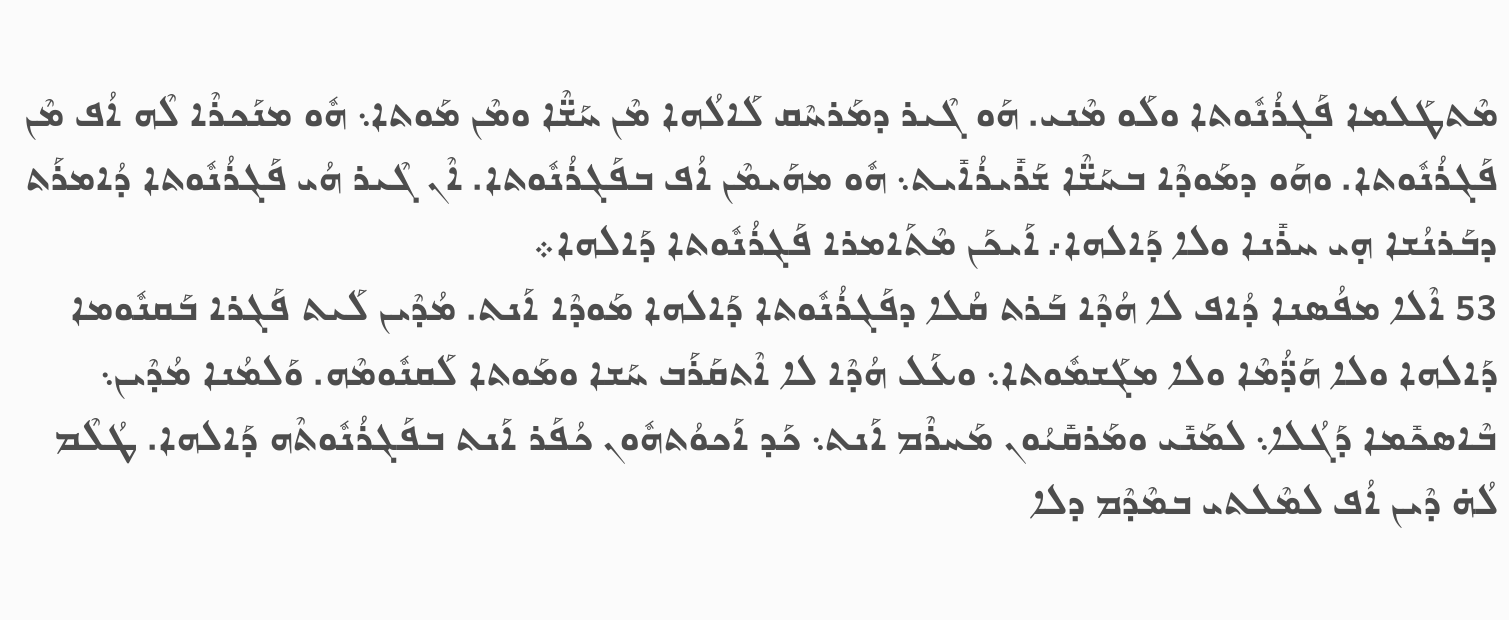ܡܶܬܛܰܠܡܐ ܦܰܓܪܳܢܽܘܬܐ ܘܠܰܘ ܡܶܢܝ. ܗܰܘ ܓܶܝܪ ܕܡܰܪܚܶܩ ܠܰܐܠܳܗܐ ܡܶܢ ܚܰܫ̈ܶܐ ܘܡܶܢ ܡܰܘܬܐ܆ ܗܽܘ ܡܢܰܟܪܶܐ ܠܶܗ ܐܳܦ ܡܶܢ ܦܰܓܪܳܢܽܘܬܐ. ܘܗܰܘ ܕܡܰܘܕܶܐ ܒܚܰܫ̈ܶܐ ܫܰܪܺܝܪܳܐܺܝܬ܆ ܗܽܘ ܡܗܰܝܡܶܢ ܐܳܦ ܒܦܰܓܪܳܢܽܘܬܐ. ܐܶܢ ܓܶܝܪ ܗܳܝ ܦܰܓܪܳܢܽܘܬܐ ܕܳܐܡܪܰܬ ܕܒܰܪܢܳܫܐ ܗ̣ܝ ܚܪܺܢܐ ܘܠܐ ܕܰܐܠܗܐ܇ ܐܰܝܟܰܢ ܡܶܬܰܐܡܪܐ ܦܰܓܪܳܢܽܘܬܐ ܕܰܐܠܗܐ܀
53 ܐܶܠܐ ܡܦܳܣܢܐ ܕܳܐܦ ܠܐ ܗܳܕܶܐ ܒܰܪܬ ܩܳܠܐ ܕܦܰܓܪܳܢܽܘܬܐ ܕܰܐܠܗܐ ܡܰܘܕܶܐ ܐܰܢܬ. ܡܳܕܶܝܢ ܠܰܝܬ ܦܰܓܪܐ ܒܰܩܢܽܘܡܐ ܕܰܐܠܗܐ ܘܠܐ ܗܰܕ̈ܳܡܶܐ ܘܠܐ ܡܓܰܫܡܽܘܬܐ܆ ܘܥܰܠ ܗܳܕܶܐ ܠܐ ܐܶܬܩܰܪܰܒ ܚܰܫܐ ܘܡܰܘܬܐ ܠܰܩܢܽܘܡܶܗ. ܘܰܠܡܳܢܐ ܡܳܕܶܝܢ܆ ܒܶܐܣܟܺܡܐ ܕܰܓܳܠܐ܆ ܠܡܰܢܺܝ ܘܡܰܪܩܺܝܳܘܢ ܡܰܚܪܶܡ ܐܰܢܬ܆ ܟܰܕ ܐܰܟܘܳܬܗܽܘܢ ܟܳܦܰܪ ܐܰܢܬ ܒܦܰܓܪܳܢܽܘܬܶܗ ܕܰܐܠܗܐ. ܛܳܠܶܡ ܠܳܗ̇ ܕܶܝܢ ܐܳܦ ܠܡܶܠܬܝ ܒܡܶܕܶܡ ܕܠܐ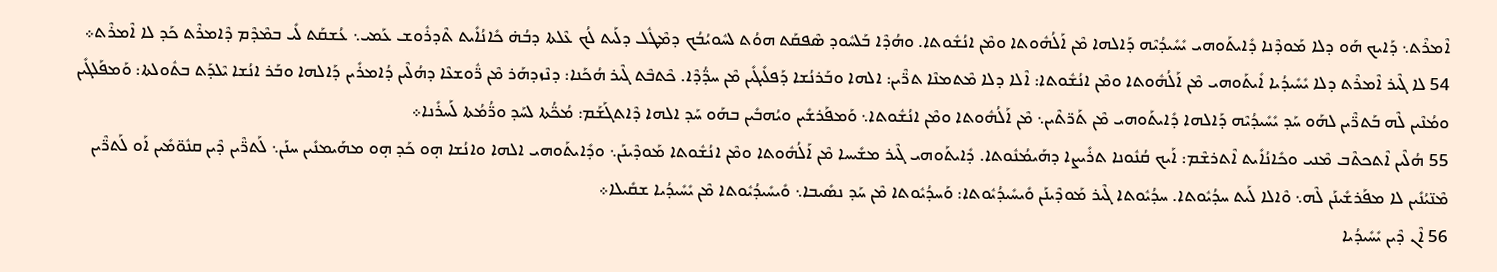ܐܶܡܪܶܬ܆ ܕܰܐܝܟ ܗܰܘ ܕܠܐ ܡܰܘܕܶܢܐ ܕܺܐܝܬܰܘܗܝ ܝܺܚܺܝܕܳܝܶܗ ܕܰܐܠܗܐ ܡܶܢ ܐܰܠܳܗܽܘܬܐ ܘܡܶܢ ܐܢܳܫܽܘܬܐ. ܘܗܳܕܶܐ ܒܰܠܚܽܘܕ ܣܶܦܩܰܬ ܗܘܳܬ ܠܚܽܘܝܳܒܳܟ ܕܡܶܛܽܠ ܕܠܰܝܬ ܠܳܟ ܥܶܠܬܐ ܕܒܳܗ̇ ܟܺܐܢܳܐܺܝܬ ܬܶܕܪܽܘܫ ܥܰܡܝ܆ ܥܳܫܩܰܬ ܠܺܝ ܒܡܶܕܶܡ ܕܶܐܡܪܶܬ ܟܰܕ ܠܐ ܐܶܡܪܶܬ܀
54 ܠܐ ܓܶܝܪ ܐܶܡܪܶܬ ܕܠܐ ܝܺܚܺܝܕܳܝܐ ܐܺܝܬܰܘܗܝ ܡܶܢ ܐܰܠܳܗܽܘܬܐ ܘܡܶܢ ܐܢܳܫܽܘܬܐ: ܐܶܠܐ ܕܠܐ ܡܶܬܡܢܶܐ ܬܪ̈ܶܝܢ: ܐܠܗܐ ܘܒܰܪܢܳܫܐ ܕܰܦܠܺܝܓܺܝܢ ܡܶܢ ܚܕ̈ܳܕܶܐ. ܟܶܬܒܶܬ ܓܶܝܪ ܗܳܟܰܢܐ: ܕܢܶܙܕܗܰܪ ܡܶܢ ܪ̈ܽܘܫܥܶܐ ܕܗܳܠܶܝܢ ܕܳܐܡܪܺܝܢ ܕܰܐܠܗܐ ܘܒܰܪ ܐܢܳܫܐ ܝܶܠܕܰܬ ܒܬܽܘܠܬܐ: ܘܰܡܦܰܠܓܺܝܢ ܘܡܳܢܶܝܢ ܠܶܗ ܒܰܬܪ̈ܶܝܢ ܠܗܰܘ ܚܰܕ ܝܺܚܺܝܕܳܝܶܗ ܕܰܐܠܗܐ ܕܺܐܝܬܰܘܗܝ ܡܶܢ ܬܰܪ̈ܬܶܝܢ܆ ܡܶܢ ܐܰܠܳܗܽܘܬܐ ܘܡܶܢ ܐܢܳܫܽܘܬܐ܆ ܘܰܡܦܰܪܫܺܝܢ ܘܝܳܗܒܺܝܢ ܒܗܰܘ ܚܰܕ ܐܠܗܐ ܕܶܐܬܓܰܫܰܡ: ܡܳܟ̈ܳܬܐ ܠܚܰܕ ܘܪ̈ܳܡܳܬܐ ܠܰܚܪܺܢܐ܀
55 ܗܳܠܶܝܢ ܐܶܬܟܬܶܒ ܡܶܢܝ ܘܟܺܐܢܳܐܺܝܬ ܐܶܬܪܫܶܡ: ܐܰܝܟ ܩܳܢܽܘܢܐ ܬܪܺܝܨܐ ܕܗܰܝܡܳܢܽܘܬܐ. ܕܺܐܝܬܰܘܗܝ ܓܶܝܪ ܡܫܺܝܚܐ ܡܶܢ ܐܰܠܳܗܽܘܬܐ ܘܡܶܢ ܐܢܳܫܽܘܬܐ ܡܰܘܕܶܝܢܰܢ܆ ܘܕܺܐܝܬܰܘܗܝ ܐܠܗܐ ܘܐܢܳܫܐ ܗ̣ܘ ܟܰܕ ܗ̣ܘ ܡܗܰܝܡܢܺܝܢ ܚܢܰܢ܆ ܠܰܬܪ̈ܶܝܢ ܕܶܝܢ ܩܢܽܘ̈ܡܺܝܢ ܐܰܘ ܠܰܬܪ̈ܶܝܢ ܡܶܢ̈ܝܳܢܺܝܢ ܠܐ ܡܦܰܪܫܺܝܢܰܢ ܠܶܗ܆ ܘܶܐܠܐ ܠܰܝܬ ܚܕܳܝܽܘܬܐ. ܚܕܳܝܽܘܬܐ ܓܶܝܪ ܡܰܘܕܶܝܢܰܢ ܘܺܝܚܺܝܕܳܝܽܘܬܐ: ܘܰܚܕܳܝܽܘܬܐ ܡܶܢ ܚܰܕ ܢܣܺܝܒܐ܆ ܘܺܝܚܺܝܕܳܝܽܘܬܐ ܡܶܢ ܝܺܚܺܝܕܳܝܐ ܫܩܺܝܠܐ܀
56 ܐܶܢ ܕܶܝܢ ܝܺܚܺܝܕܳܝܐ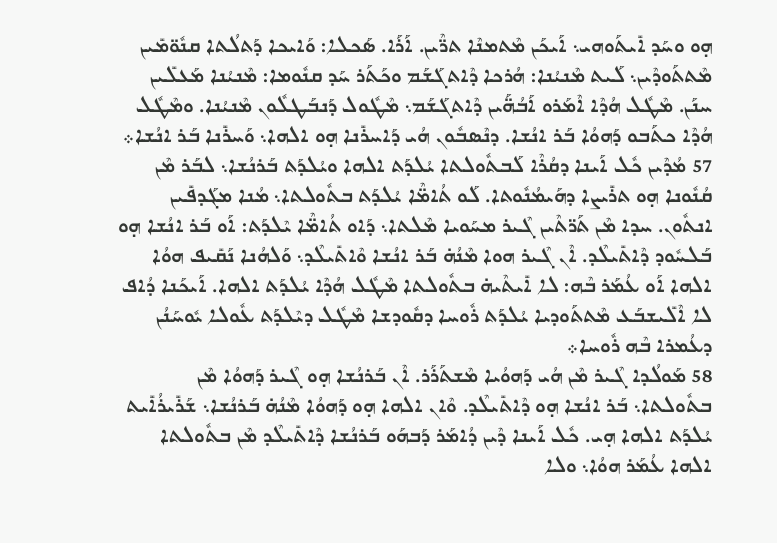ܗ̣ܘ ܘܚܰܕ ܐܺܝܬܰܘܗܝ܆ ܐܰܝܟܰܢ ܡܶܬܡܢܶܐ ܬܪ̈ܶܝܢ. ܐܰܪܰܐ. ܣܰܟܠܐ: ܘܰܐܝܟܐ ܕܰܬܠܳܬܐ ܩܢܽܘ̈ܡܺܝܢ ܡܶܬܬܰܘܕܶܝܢ܆ ܠܰܝܬ ܡܶܢܝܳܢܐ: ܗܳܪܟܐ ܕܶܐܬܓܰܫܰܡ ܘܟܰܬܰܪ ܚܰܕ ܩܢܽܘܡܐ: ܡܶܢܝܳܢܐ ܡܰܥܠܺܝܢ ܚܢܰܢ. ܡܶܛܽܠ ܗܳܕܶܐ ܐܶܡܰܪܘ ܐܰܒܳܗ̈ܰܝܢ ܕܶܐܬܓܰܫܰܡ܆ ܡܶܛܽܘܠ ܕܰܢܒܰܛܠܽܘܢ ܡܶܢܝܳܢܐ. ܘܡܶܛܽܠ ܗܳܕܶܐ ܟܬܰܒܘ ܕܰܗܘܳܐ ܒܰܪ ܐܢܳܫܐ. ܕܢܶܣܒܽܘܢ ܗܳܝ ܕܰܐܚܪܺܢܐ ܗ̣ܘ ܐܠܗܐ܆ ܘܰܚܪܺܢܐ ܒܰܪ ܐܢܳܫܐ܀
57 ܡܳܕܶܝܢ ܟܽܠ ܐܰܝܢܐ ܕܩܳܪܶܐ ܠܰܒܬܽܘܠܬܐ ܝܳܠܕܰܬ ܐܠܗܐ ܘܝܳܠܕܰܬ ܒܰܪܢܳܫܐ܆ ܠܒܰܪ ܡܶܢ ܩܳܢܽܘܢܐ ܗ̣ܘ ܬܪܺܝܨܐ ܕܗܰܝܡܳܢܽܘܬܐ. ܠܰܘ ܬܳܐܡ̈ܶܐ ܝܳܠܕܰܬ ܒܬܽܘܠܬܐ܆ ܡܳܢܐ ܡܓܰܕܦܺܝܢ ܐܢܬܽܘܢ. ܚܕܐ ܡܶܢ ܬܰܪ̈ܬܶܝܢ ܓܶܝܪ ܡܚܰܘܝܐ ܡܶܠܬܐ܆ ܕܰܐܘ ܬܳܐܡ̈ܶܐ ܝܶܠܕܰܬ: ܐܰܘ ܒܰܪ ܐܢܳܫܐ ܗ̣ܘ ܒܰܠܚܽܘܕ ܕܶܐܬܺܝܠܶܕ. ܐܶܢ ܓܶܝܪ ܗܘܐ ܡܶܢܳܗ̇ ܒܰܪ ܐܢܳܫܐ ܘܶܐܬܺܝܠܶܕ܆ ܘܰܠܗܳܢܐ ܢܰܩܺܝܦ ܗܘܳܐ ܐܠܗܐ ܐܰܘ ܥܳܡܰܪ ܒܶܗ: ܠܐ ܐܺܝܬܶܝܗ̇ ܒܬܽܘܠܬܐ ܡܶܛܽܠ ܗܳܕܶܐ ܝܳܠܕܰܬ ܐܠܗܐ. ܐܰܝܟܰܢܐ ܕܳܐܦ ܠܐ ܐܶܠܺܝܫܒܰܥ ܡܶܬܬܰܘܕܝܐ ܝܳܠܕܰܬ ܪܽܘܚܐ ܕܩܽܘܕܫܐ ܡܶܛܽܠ ܕܝܶܠܕܰܬ ܥܽܘܠܐ ܝܽܘܚܰܢܳܢ ܕܥܳܡܪܐ ܒܶܗ ܪܽܘܚܐ܀
58 ܡܰܘܠܳܕܐ ܓܶܝܪ ܡܶܢ ܗܳܝ ܕܰܗܘܳܝܐ ܡܶܫܬܰܪܰܪ. ܐܶܢ ܒܰܪܢܳܫܐ ܗ̣ܘ ܓܶܝܪ ܕܰܗܘܳܐ ܡܶܢ ܒܬܽܘܠܬܐ܆ ܒܰܪ ܐܢܳܫܐ ܗ̣ܘ ܕܶܐܬܺܝܠܶܕ. ܘܶܐܢ ܐܠܗܐ ܗ̣ܘ ܕܰܗܘܳܐ ܡܶܢܳܗ̇ ܒܰܪܢܳܫܐ܆ ܫܰܪܺܝܪܳܐܺܝܬ ܝܳܠܕܰܬ ܐܠܗܐ ܗ̣ܝ. ܟܽܠ ܐܰܝܢܐ ܕܶܝܢ ܕܳܐܡܰܪ ܕܰܒܗܰܘ ܒܰܪܢܳܫܐ ܕܶܐܬܺܝܠܶܕ ܡܶܢ ܒܬܽܘܠܬܐ ܐܠܗܐ ܥܳܡܰܪ ܗܘܳܐ܆ ܘܠܐ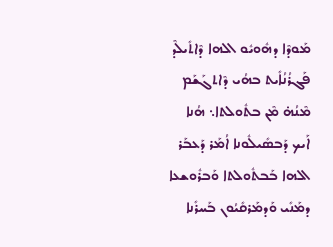ܡܰܘܕܶܐ ܕܗܽܘܝܽܘ ܐܠܗܐ ܕܶܐܬܺܝܠܶܕ ܦܰܓܪܳܢܳܐܺܝܬ ܒܗܳܝ ܕܶܐܬܓܰܫܰܡ ܡܶܢܳܗ̇ ܡܶܢ ܒܬܽܘܠܬܐ܆ ܗܳܢܐ ܐܰܝܟ ܕܰܒܣܺܝܠܽܘܢܐ ܐܳܡܰܪ ܕܰܥܒܰܪ ܐܠܗܐ ܒܰܒܬܽܘܠܬܐ ܘܰܒܪܽܘܫܥܐ ܕܡܰܢܺܝ ܘܰܕܡܰܪܩܺܝܳܘܢ ܒܰܚܪܺܢܐ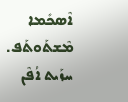ܐܶܣܟܺܡܐ ܡܶܫܬܰܘܬܰܦ. ܚܙܰܝܬ ܐܳܦܶܢ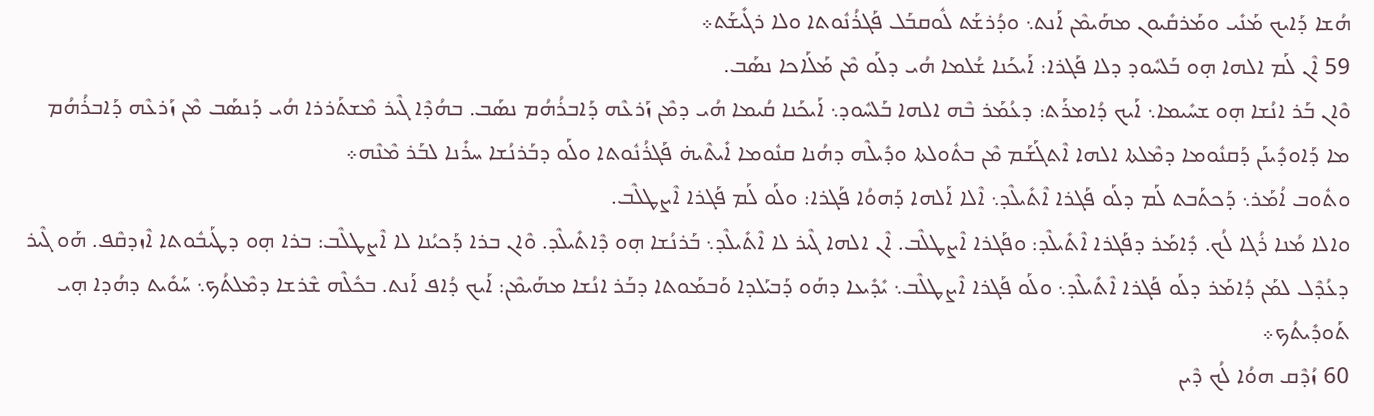ܗܳܫܐ ܕܰܐܝܟ ܡܰܢܺܝ ܘܡܰܪܩܺܝܘܢ ܡܗܰܝܡܶܢ ܐܰܢܬ܆ ܘܕܳܪܫܰܬ ܠܽܘܩܒܰܠ ܦܰܓܪܳܢܽܘܬܐ ܘܠܐ ܪܓܺܝܫܰܬ܀
59 ܐܶܢ ܠܰܡ ܐܠܗܐ ܗ̣ܘ ܒܰܠܚܽܘܕ ܕܠܐ ܦܰܓܪܐ: ܐܰܝܟܰܢܐ ܫܳܠܡܐ ܗܳܝ ܕܠܰܘ ܡܶܢ ܡܰܠܰܐܟܐ ܢܣܰܒ.
ܘܶܐܢ ܒܰܪ ܐܢܳܫܐ ܗ̣ܘ ܫܚܺܝܡܐ܆ ܐܰܝܟ ܕܳܐܡܪܰܬ: ܕܥܳܡܰܪ ܒܶܗ ܐܠܗܐ ܒܰܠܚܽܘܕ܆ ܐܰܝܟܰܢܐ ܩܳܝܡܐ ܗܳܝ ܕܡܶܢ ܙܰܪܥܶܗ ܕܰܐܒܪܳܗܳܡ ܢܣܰܒ. ܒܗܳܕܶܐ ܓܶܝܪ ܡܶܫܬܰܪܪܐ ܗܳܝ ܕܰܢܣܰܒ ܡܶܢ ܙܰܪܥܶܗ ܕܰܐܒܪܳܗܳܡ ܡܐ ܕܰܐܘܕܺܝܢܰܢ ܕܰܩܢܽܘܡܐ ܕܡܶܠܬܐ ܐܠܗܐ ܐܶܬܓܰܫܰܡ ܡܶܢ ܒܬܽܘܠܬܐ ܘܕܺܝܠܶܗ ܕܗܳܢܐ ܩܢܽܘܡܐ ܐܺܝܬܶܝܗ̇ ܦܰܓܪܳܢܽܘܬܐ ܘܠܰܘ ܕܒܰܪܢܳܫܐ ܚܪܺܢܐ ܠܒܰܪ ܡܶܢܶܗ܀
ܘܬܽܘܒ ܐܳܡܰܪ܆ ܕܰܟܬܰܒܬ ܠܰܡ ܕܠܰܘ ܦܰܓܪܐ ܐܶܬܺܝܠܶܕ܆ ܐܶܠܐ ܐܰܠܗܐ ܕܰܗܘܳܐ ܦܰܓܪܐ: ܘܠܰܘ ܠܰܡ ܦܰܓܪܐ ܐܶܨܛܠܶܒ.
ܘܐܠܐ ܡܳܢܐ ܪܳܓܐ ܠܳܟ. ܕܺܐܡܰܪ ܕܦܰܓܪܐ ܐܶܬܺܝܠܶܕ: ܘܦܰܓܪܐ ܐܶܨܛܠܶܒ. ܐܶܢ ܐܠܗܐ ܓܶܝܪ ܠܐ ܐܶܬܺܝܠܶܕ܆ ܒܰܪܢܳܫܐ ܗ̣ܘ ܕܶܐܬܺܝܠܶܕ. ܘܶܐܢ ܒܪܐ ܕܰܟܝܳܢܐ ܠܐ ܐܶܨܛܠܶܒ: ܒܪܐ ܗ̣ܘ ܕܛܰܝܒܽܘܬܐ ܐܶܙܕܩܶܦ. ܗܰܘ ܓܶܝܪ ܕܥܳܕܶܠ ܠܡܰܢ ܕܳܐܡܰܪ ܕܠܰܘ ܦܰܓܪܐ ܐܶܬܺܝܠܶܕ܆ ܘܠܰܘ ܦܰܓܪܐ ܐܶܨܛܠܶܒ܆ ܝܺܕܺܝܥܐ ܕܗܰܘ ܕܰܒܝܰܠܕܐ ܘܰܒܡܰܘܬܐ ܕܒܰܪ ܐܢܳܫܐ ܡܗܰܝܡܶܢ: ܐܰܝܟ ܕܳܐܦ ܐܰܢܬ. ܒܟܽܠܶܗ ܫܶܪܫܐ ܕܡܶܠܬܳܟ܆ ܚܰܘܺܝܬ ܕܗܳܕܐ ܗ̣ܝ ܬܰܘܕܺܝܬܳܟ܀
60 ܙܳܕܶܩ ܗܘܳܐ ܠܳܟ ܕܶܝܢ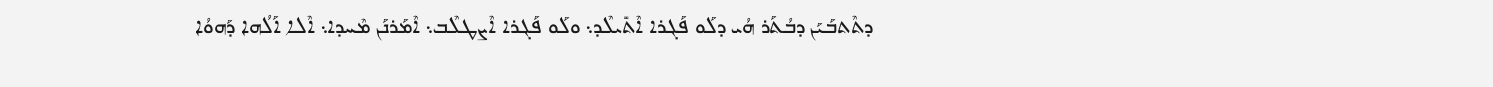ܕܬܶܬܒܰܝܰܢ ܕܒܳܬܰܪ ܗܳܝ ܕܠܰܘ ܦܰܓܪܐ ܐܶܬܺܝܠܶܕ܆ ܘܠܰܘ ܦܰܓܪܐ ܐܶܨܛܠܶܒ܆ ܐܶܡܰܪܢܰܢ ܡܶܚܕܐ܆ ܐܶܠܐ ܐܰܠܳܗܐ ܕܰܗܘܳܐ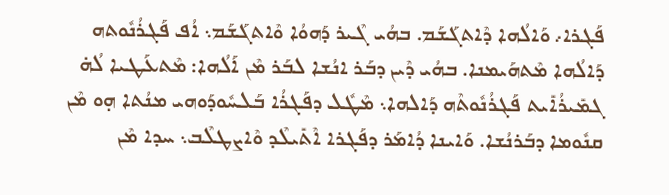ܦܰܓܪܐ܇ ܘܰܐܠܳܗܐ ܕܶܐܬܓܰܫܰܡ. ܒܗܳܝ ܓܶܝܪ ܕܰܗܘܳܐ ܘܶܐܬܓܰܫܰܡ܆ ܐܳܦ ܦܰܓܪܳܢܽܘܬܗ ܕܰܐܠܳܗܐ ܡܶܬܗܰܝܡܢܐ. ܒܗܳܝ ܕܶܝܢ ܕܒܰܪ ܐܢܳܫܐ ܠܒܰܪ ܡܶܢ ܐܰܠܳܗܐ: ܡܶܬܥܰܛܝܐ ܠܳܗ̇ ܓܡܺܝܪܳܐܺܝܬ ܦܰܓܪܳܢܽܘܬܶܗ ܕܰܐܠܗܐ܆ ܡܶܛܽܠ ܕܦܰܓܪܳܐ ܒܰܠܚܽܘܕܰܘܗܝ ܡܢܳܬܐ ܗ̣ܘ ܡܶܢ ܩܢܽܘܡܐ ܕܒܰܪܢܳܫܐ. ܘܰܐܝܢܐ ܕܳܐܡܰܪ ܕܦܰܓܪܐ ܐܶܬܺܝܠܶܕ ܘܶܐܨܛܠܶܒ܆ ܚܕܐ ܡܶܢ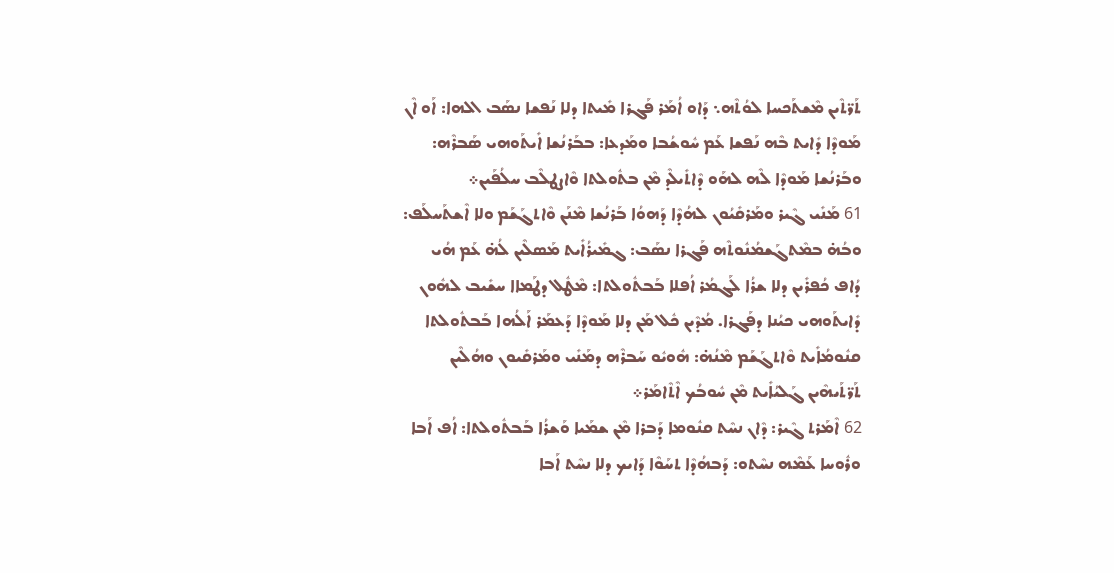ܬܰܪ̈ܬܶܝܢ ܡܶܫܬܰܟܚܐ ܠܘܳܬܶܗ܆ ܕܰܐܘ ܐܳܡܰܪ ܦܰܓܪܐ ܡܺܝܬܐ ܕܠܐ ܢܰܦܫܐ ܢܣܰܒ ܐܠܗܐ: ܐܰܘ ܐܶܢ ܡܰܘܕܶܐ ܕܺܐܝܬ ܒܶܗ ܢܰܦܫܐ ܥܰܡ ܚܽܘܫܳܒܐ ܘܡܰܕܥܐ: ܒܒܰܪܢܳܫܐ ܐܺܝܬܰܘܗܝ ܣܰܒܪܶܗ: ܘܒܰܪܢܳܫܐ ܡܰܘܕܶܐ ܠܶܗ ܠܗܰܘ ܕܶܐܬܺܝܠܶܕ ܡܶܢ ܒܬܽܘܠܬܐ ܘܶܐܨܛܠܶܒ ܚܠܳܦܰܝܢ܀
61 ܡܰܢܺܝ ܓܶܝܪ ܘܡܰܪܩܺܝܳܘܢ ܠܗܳܕܶܐ ܕܰܗܘܳܐ ܒܰܪܢܳܫܐ ܡܶܢܰܢ ܘܶܐܬܓܰܫܰܡ ܘܠܐ ܐܶܫܬܰܚܠܰܦ: ܘܒܳܗ̇ ܒܡܶܬܓܰܫܡܳܢܽܘܬܶܗ ܦܰܓܪܐ ܢܣܰܒ: ܓܡܺܝܪܳܐܺܝܬ ܡܰܣܠܶܝܢ ܠܳܗ̇ ܥܰܡ ܗܳܝ ܕܳܐܦ ܟܳܦܪܺܝܢ ܕܠܐ ܫܪܳܐ ܠܰܓܡܳܪ ܐܳܦܠܐ ܒܰܒܬܽܘܠܬܐ: ܡܶܛܽܠ ܕܛܰܡܐܐ ܚܫܺܝܒ ܠܗܽܘܢ ܕܺܐܝܬܰܘܗܝ ܟܝܳܢܐ ܕܦܰܓܪܐ. ܡܳܕܶܝܢ ܟܽܠ ܡܰܢ ܕܠܐ ܡܰܘܕܶܐ ܕܰܥܡܰܪ ܐܰܠܳܗܐ ܒܰܒܬܽܘܠܬܐ ܩܢܽܘܡܳܐܺܝܬ ܘܶܐܬܓܰܫܰܡ ܡܶܢܳܗ̇: ܗܽܘܝܽܘ ܚܰܒܪܶܗ ܕܡܰܢܺܝ ܘܡܰܪܩܺܝܘܢ ܘܗܳܠܶܝܢ ܬܰܪ̈ܬܰܝܗܶܝܢ ܓܰܠܝܳܐܺܝܬ ܡܶܢ ܚܽܘܒܳܟ ܐܶܬܶܐܡܰܪ܀
62 ܐܶܡܰܪܬ ܓܶܝܪ: ܕܶܐܢ ܢܚܶܬ ܩܢܽܘܡܐ ܕܰܒܪܐ ܡܶܢ ܫܡܰܝܐ ܘܰܫܪܳܐ ܒܰܒܬܽܘܠܬܐ: ܐܳܦ ܐܰܒܐ ܘܪܽܘܚܐ ܥܰܡܶܗ ܢܚܶܬܘ: ܕܰܒܗܳܕܶܐ ܬܚܰܘܶܐ ܕܰܐܝܟ ܕܠܐ ܢܚܶܬ ܐܰܒܐ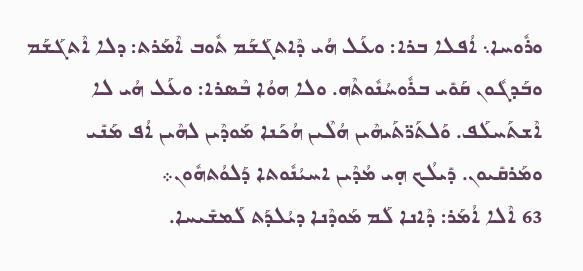ܘܪܽܘܚܐ܆ ܐܳܦܠܐ ܒܪܐ: ܘܥܰܠ ܗܳܝ ܕܶܐܬܓܰܫܰܡ ܬܽܘܒ ܐܶܡܰܪܬ: ܕܠܐ ܐܶܬܓܰܫܰܡ ܘܒܰܕܓܽܘܢ ܩܰܘܺܝ ܒܪܽܘܚܳܢܽܘܬܶܗ. ܘܠܐ ܗܘܳܐ ܒܶܣܪܐ: ܘܥܰܠ ܗܳܝ ܠܐ ܐܶܫܬܰܚܠܰܦ. ܘܰܠܬܰܪ̈ܬܰܝܗܶܝܢ ܗܳܠܶܝܢ ܗܳܟܰܢܐ ܡܰܘܕܶܝܢ ܠܗܶܝܢ ܐܳܦ ܡܰܢܺܝ ܘܡܰܪܩܺܝܘܢ. ܕܺܝܠܳܟ ܗ̣ܝ ܡܳܕܶܝܢ ܐܚܝܳܢܽܘܬܐ ܕܰܠܘܳܬܗܽܘܢ܀
63 ܐܶܠܐ ܐܳܡܰܪ: ܕܶܐܢܐ ܠܰܡ ܡܰܘܕܶܢܐ ܕܝܳܠܕܰܬ ܠܰܡܫܺܝܚܐ.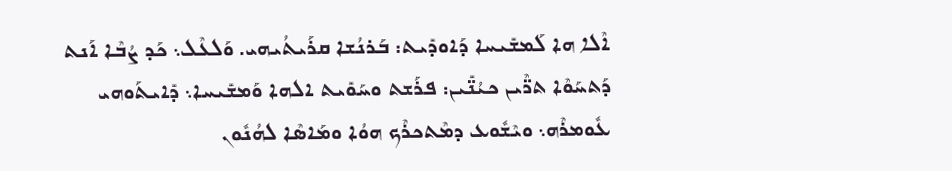ܐܶܠܐ ܗܐ ܠܰܡܫܺܝܚܐ ܕܰܐܘܕܺܝܬ: ܒܰܪܢܳܫܐ ܩܪܰܝܬܳܝܗܝ. ܘܰܠܥܶܠ܆ ܟܰܕ ܨܳܒܶܐ ܐܰܢܬ ܕܰܬܚܰܘܶܐ ܬܪ̈ܶܝܢ ܟܝܳܢ̈ܺܝܢ: ܦܪܰܫܬ ܘܚܰܘܺܝܬ ܐܠܗܐ ܘܰܡܫܺܝܚܐ܆ ܕܺܐܝܬܰܘܗܝ ܥܽܘܡܪܶܗ܆ ܘܝܶܫܽܘܥ ܕܡܶܬܟܪܶܟ ܗܘܳܐ ܘܡܰܐܣܶܐ ܠܗܳܢܽܘܢ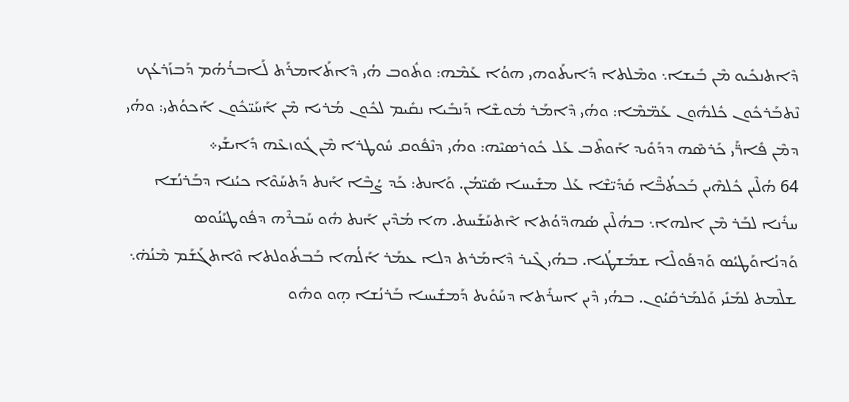ܕܶܐܬܢܟܺܝܘ ܡܶܢ ܒܺܝܫܐ܆ ܘܡܶܠܬܐ ܕܺܐܝܬܰܘܗܝ ܗܘܳܐ ܥܰܡܶܗ: ܘܬܽܘܒ ܗܳܝ ܕܶܐܬܰܐܡܪܰܬ ܠܰܐܒܪܳܗܳܡ ܕܰܒܙܰܪܥܳܟ ܢܶܬܒܰܪܟܽܘܢ ܟܽܠܗܽܘܢ ܥܰܡ̈ܡܶܐ: ܘܗܳܝ ܕܶܐܡܰܪ ܡܽܘܫܶܐ ܕܰܢܒܺܝܐ ܢܩܺܝܡ ܠܟܽܘܢ ܡܳܪܝܐ ܡܶܢ ܐܰܚܰܝ̈ܟܽܘܢ ܐܰܟܘܳܬܝ: ܘܗܳܝ ܕܡܶܢ ܦܺܐܪ̈ܰܝ ܟܰܪܣܶܗ ܕܕܰܘܺܝܕ ܐܰܘܬܶܒ ܥܰܠ ܟܽܘܪܣܝܶܗ: ܘܗܳܝ ܕܢܶܦܽܘܩ ܚܽܘܛܪܐ ܡܶܢ ܓܽܘܙܥܶܗ ܕܺܐܝܫܰܝ܀
64 ܗܳܠܶܝܢ ܟܽܠܗܶܝܢ ܒܰܟܬܳܒ̈ܶܐ ܩܰܕܺܝ̈ܫܶܐ ܥܰܠ ܡܫܺܝܚܐ ܣܺܝ̈ܡܳܢ. ܘܰܐܢܬ: ܟܰܕ ܨܳܒܶܐ ܐܰܢܬ ܕܰܬܚܰܘܶܐ ܟܝܳܢܐ ܕܒܰܪܢܳܫܐ ܚܪܺܢܐ ܠܒܰܪ ܡܶܢ ܐܠܗܐ܆ ܒܗܳܠܶܝܢ ܣܳܗܕ̈ܘܳܬܐ ܐܶܬܚܰܫܰܚܬ. ܗܐ ܡܳܕܶܝܢ ܐܰܢܬ ܗܽܘ ܚܰܒܪܶܗ ܕܦܽܘܛܝܰܢܳܘܣ ܘܰܕܢܳܐܘܰܛܝܳܣ ܘܰܕܦܰܘܠܶܐ ܫܡܺܫܛܳܝܐ. ܒܗܳܝ ܓܶܝܪ ܕܶܐܡܰܪܬ ܕܠܐ ܥܡܰܪ ܐܰܠܳܗܐ ܒܰܒܬܽܘܠܬܐ ܘܶܐܬܓܰܫܰܡ ܡܶܢܳܗ̇܆ ܫܠܶܡܬ ܠܡܰܢܺܝ ܘܰܠܡܰܪܩܺܝܳܘܢ. ܒܗܳܝ ܕܶܝܢ ܐܚܪܺܬܐ ܕܚܰܘܺܝܬ ܕܰܡܫܺܝܚܐ ܒܰܪܢܳܫܐ ܗ̣ܘ ܘܗܽܘ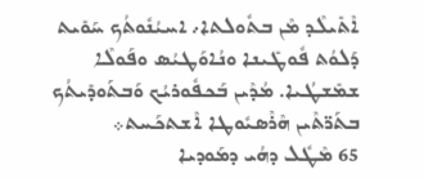ܐܶܬܺܝܠܶܕ ܡܶܢ ܒܬܽܘܠܬܐ܇ ܐܚܝܳܢܽܘܬܳܟ ܚܰܘܺܝܬ ܕܰܠܘܳܬ ܦܽܘܛܺܝܢܐ ܘܢܳܐܘܰܛܝܳܣ ܘܦܰܘܠܶܐ ܫܡܺܫܛܳܝܐ. ܡܳܕܶܝܢ ܒܰܟܦܽܘܪܝܳܟ ܘܰܒܬܰܘܕܺܝܬܳܟ ܒܬܰܪ̈ܬܶܝܢ ܗܶܪܶܣܝܽܘܛܐ ܐܶܫܬܟܰܚܬ܀
65 ܡܶܛܽܠ ܕܗܳܝ ܕܡܰܘܕܝܐ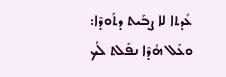ܥܺܕܬܐ ܠܐ ܨܒܰܝܬ ܕܬܰܘܕܶܐ: ܘܥܰܠ ܗܳܕܶܐ ܢܦܰܠܬ ܠܳܟ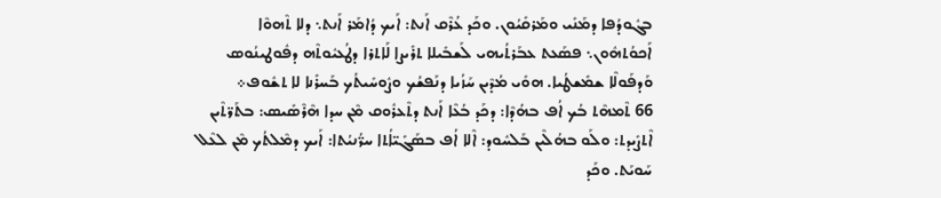ܒܓܽܘܕܳܦܐ ܕܡܰܢܺܝ ܘܡܰܪܩܺܝܳܘܢ. ܘܟܰܕ ܥܳܪܶܩ ܐܰܢܬ: ܐܰܝܟ ܕܳܐܡܰܪ ܐܰܢܬ܆ ܕܠܐ ܬܶܗܘܶܐ ܐܰܟܘܳܬܗܽܘܢ܆ ܦܣܰܥܬ ܥܒܰܪܬܳܝܗܝ ܠܰܫܒܺܝܠܐ ܬܪܺܝܨܐ ܠܰܐܬܪܐ ܕܛܳܥܝܽܘܬܶܗ ܕܦܽܘܛܝܢܳܘܣ ܘܰܕܦܰܘܠܶܐ ܫܡܺܫܛܳܝܐ. ܗܘܺܝ ܡܳܕܶܝܢ ܚܰܙܳܝܐ ܕܢܰܦܫܳܟ ܘܨܽܘܚܺܝܬܳܟ ܒܰܚܪܺܢܐ ܠܐ ܬܫܽܘܦ܀
66 ܬܶܡܗܶܬ ܒܳܟ ܐܳܦ ܒܗܳܕܶܐ: ܕܟܰܕ ܒܳܥܶܐ ܐܰܢܬ ܕܬܶܥܪܽܘܩ ܡܶܢ ܚܕܐ ܗܶܪܶܣܺܝܣ: ܒܬܰܪ̈ܬܶܝܢ ܐܶܬܨܺܝܕܬ: ܘܠܰܘ ܒܗܳܠܶܝܢ ܒܰܠܚܽܘܕ: ܐܶܠܐ ܐܳܦ ܒܣܰܓܺܝ̈ܐܳܬܐ ܚܪ̈ܳܢܝܳܬܐ: ܐܰܝܟ ܕܡܶܠܬܳܟ ܡܶܢ ܠܥܶܠ ܚܰܘܝܰܬ. ܘܟܰܕ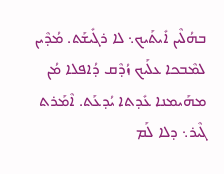ܒܗܳܠܶܝܢ ܐܺܝܬܰܝܟ܆ ܠܐ ܪܓܺܝܫܰܬ. ܡܳܕܶܝܢ ܠܡܶܒܟܐ ܥܠܰܝܟ ܙܳܕܶܩ ܕܳܐܦܠܐ ܡܳܢ ܡܗܰܝܡܢܐ ܥܺܕܬܐ ܝܳܕܥܰܬ. ܐܶܡܰܪܬ ܓܶܝܪ܆ ܕܠܐ ܠܰܡ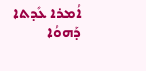ܐܳܡܪܐ ܥܺܕܬܐ ܕܰܗܘܳܐ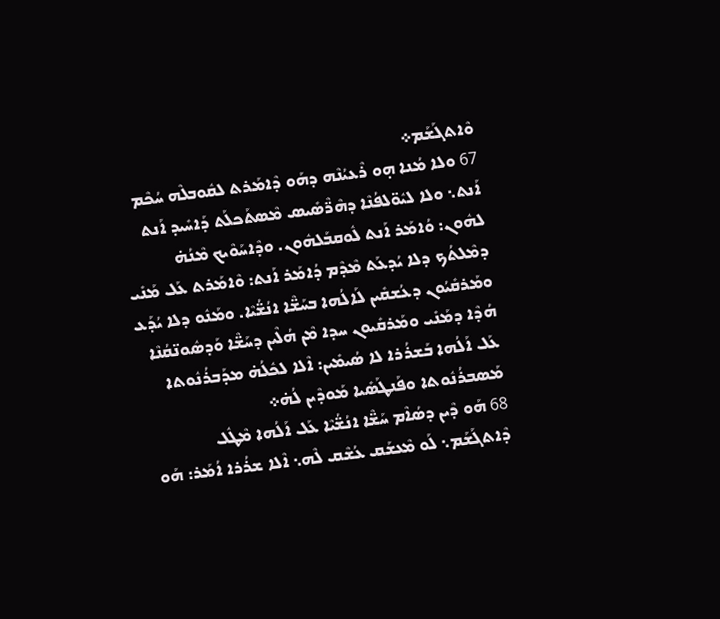ܘܶܐܬܓܰܫܰܡ܀
67 ܘܠܐ ܡܳܢܐ ܗ̣ܘ ܪܶܥܝܳܢܶܗ ܕܗܰܘ ܕܶܐܡܰܪܬ ܠܩܽܘܒܠܶܗ ܚܳܟܶܡ ܐܰܢܬ܆ ܘܠܐ ܠܝܽܘ̈ܠܦܳܢܶܐ ܕܗܶܪ̈ܶܣܺܝܣ ܡܶܣܬܰܟܠܰܬ ܕܰܐܚܺܝܕ ܐܰܢܬ ܠܗܽܘܢ: ܘܳܐܡܰܪ ܐܰܢܬ ܠܽܘܩܒܰܠܗܽܘܢ. ܘܕܶܐܚܰܘܶܝܟ ܡܶܢܳܗ̇ ܕܡܶܠܬܳܟ ܕܠܐ ܝܳܕܥܰܬ ܡܶܕܶܡ ܕܳܐܡܰܪ ܐܰܢܬ: ܘܶܐܡܰܪܬ ܥܰܠ ܡܰܢܺܝ ܘܡܰܪܩܺܝܳܘܢ ܕܥܳܫܩܺܝܢ ܠܰܐܠܳܗܐ ܒܚܰܫ̈ܶܐ ܐܢܳܫ̈ܳܝܶܐ. ܘܡܰܢܽܘ ܕܠܐ ܝܳܕܰܥ ܗܳܕܶܐ ܕܡܰܢܺܝ ܘܡܰܪܩܺܝܘܢ ܚܕܐ ܡܶܢ ܗܳܠܶܝܢ ܕܚܰܫ̈ܶܐ ܘܰܕܣܽܘܢ̈ܩܳܢܶܐ ܥܰܠ ܐܰܠܳܗܐ ܒܰܫܪܳܪܐ ܠܐ ܣܳܝܡܺܝܢ: ܐܶܠܐ ܠܟܽܠܳܗ̇ ܡܕܰܒܪܳܢܽܘܬܐ ܡܰܣܒܪܳܢܽܘܬܐ ܘܦܰܢܛܰܣܺܝܐ ܡܰܘܕܶܝܢ ܠܳܗ̇܀
68 ܗܰܘ ܕܶܝܢ ܕܣܳܐܶܡ ܚܰܫ̈ܶܐ ܐܢܳܫ̈ܳܝܶܐ ܥܰܠ ܐܰܠܳܗܐ ܡܶܛܽܠ ܕܶܐܬܓܰܫܰܡ܆ ܠܰܘ ܡܶܥܫܰܩ ܥܳܫܶܩ ܠܶܗ܆ ܐܶܠܐ ܫܪܳܪܐ ܐܳܡܰܪ: ܗܰܘ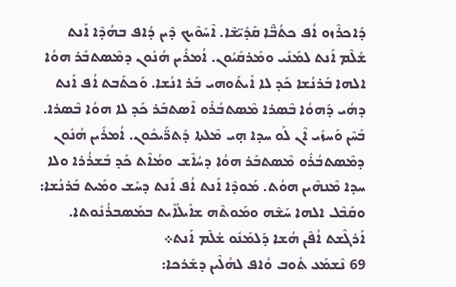ܕܰܐܟܪܶܙܘ ܐܳܦ ܟܬܳܒ̈ܶܐ ܩܰܕܺܝ̈ܫܶܐ. ܐܶܚܰܘܶܝܟ ܕܶܝܢ ܕܳܐܦ ܒܗܳܕܶܐ ܐܰܢܬ ܫܳܠܶܡ ܐܰܢܬ ܠܡܰܢܺܝ ܘܡܰܪܩܺܝܳܘܢ. ܐܳܡܪܺܝܢ ܗܳܢܽܘܢ ܕܡܶܣܬܒܰܪ ܗܘܳܐ ܐܠܗܐ ܒܰܪܢܳܫܐ ܟܰܕ ܠܐ ܐܺܝܬܰܘܗܝ ܒܰܪ ܐܢܳܫܐ. ܘܰܟܬܰܒܬ ܐܳܦ ܐܰܢܬ ܕܗܳܝ ܕܰܗܘܳܐ ܒܶܣܪܐ ܡܶܣܬܒܳܪܽܘ ܐܶܣܬܒܰܪ ܟܰܕ ܠܐ ܗܘܳܐ ܒܶܣܪܐ. ܒܰܚܶܢ ܘܰܚܙܺܝ ܐܶܢ ܠܰܘ ܚܕܐ ܗ̣ܝ ܡܶܠܬܐ ܕܰܬܪ̈ܰܝܟܽܘܢ. ܐܳܡܪܺܝܢ ܗܳܢܽܘܢ ܕܡܶܣܬܒܳܪܽܘ ܡܶܣܬܒܰܪ ܗܘܳܐ ܕܚܳܐܶܫ ܘܡܳܐܶܬ ܟܰܕ ܒܰܫܪܳܪܐ ܘܠܐ ܚܕܐ ܡܶܢܗܶܝܢ ܗܘܳܬ. ܡܰܘܕܶܐ ܐܰܢܬ ܐܳܦ ܐܰܢܬ ܕܚܰܫ ܘܡܺܝܬ ܒܰܪܢܳܫܐ: ܘܩܰܒܶܠ ܐܠܗܐ ܚܰܫܶܗ ܘܡܰܘܬܶܗ ܫܐܺܝܠܳܐܺܝܬ ܒܡܰܣܒܪܳܢܽܘܬܐ. ܐܰܪܓܶܫܬ ܐܳܦܶܢ ܗܳܫܐ ܕܰܠܡܰܢܽܘ ܫܳܠܶܡ ܐܰܢܬ܀
69 ܢܶܫܡܰܥ ܬܽܘܒ ܘܳܐܦ ܠܗܳܠܶܝܢ ܕܫܰܪܟܐ: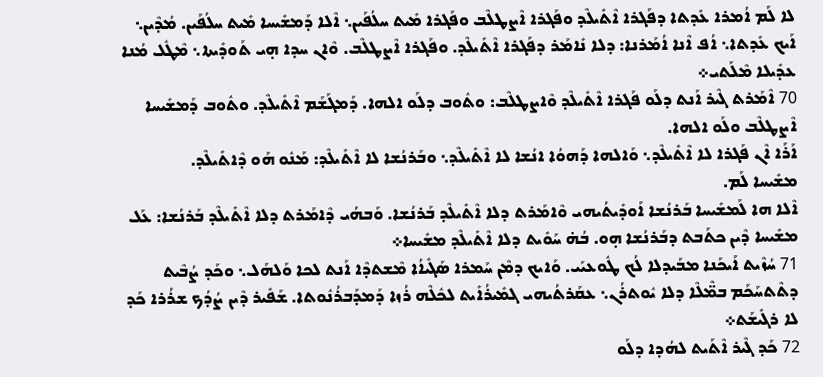ܠܐ ܠܰܡ ܐܳܡܪܐ ܥܺܕܬܐ ܕܦܰܓܪܐ ܐܶܬܺܝܠܶܕ ܘܦܰܓܪܐ ܐܶܨܛܠܶܒ ܘܦܰܓܪܐ ܡܺܝܬ ܚܠܳܦܰܝܢ܆ ܐܶܠܐ ܕܰܡܫܺܝܚܐ ܡܺܝܬ ܚܠܳܦܰܝܢ. ܡܳܕܶܝܢ܆ ܐܰܝܟ ܥܺܕܬܐ܆ ܐܳܦ ܐܶܢܐ ܐܳܡܰܪܢܐ: ܕܠܐ ܢܺܐܡܰܪ ܕܦܰܓܪܐ ܐܶܬܺܝܠܶܕ. ܘܦܰܓܪܐ ܐܶܨܛܠܶܒ. ܘܶܐܢ ܚܕܐ ܗ̣ܝ ܬܰܘܕܺܝܬܐ܆ ܡܶܛܽܠ ܡܳܢܐ ܥܕܺܝܠܐ ܡܶܠܰܬܝ܀
70 ܐܶܡܰܪܬ ܓܶܝܪ ܐܰܢܬ ܕܠܰܘ ܦܰܓܪܐ ܐܶܬܺܝܠܶܕ ܘܶܐܨܛܠܶܒ: ܘܬܽܘܒ ܕܠܰܘ ܐܠܗܐ. ܕܰܡܓܰܫܰܡ ܐܶܬܺܝܠܶܕ. ܘܬܽܘܒ ܕܰܡܫܺܝܚܐ ܐܶܨܛܠܶܒ ܘܠܰܘ ܐܠܗܐ.
ܐܰܪܰܐ ܐܶܢ ܦܰܓܪܐ ܠܐ ܐܶܬܺܝܠܶܕ܆ ܘܰܐܠܗܐ ܕܰܗܘܳܐ ܐܢܳܫܐ ܠܐ ܐܶܬܺܝܠܶܕ܆ ܘܒܰܪܢܳܫܐ ܠܐ ܐܶܬܺܝܠܶܕ: ܡܰܢܽܘ ܗܰܘ ܕܶܐܬܺܝܠܶܕ.
ܡܫܺܝܚܐ ܠܰܡ.
ܐܶܠܐ ܗܐ ܠܰܡܫܺܝܚܐ ܒܰܪܢܳܫܐ ܐܰܘܕܺܝܬܳܝܗܝ ܘܶܐܡܰܪܬ ܕܠܐ ܐܶܬܺܝܠܶܕ ܒܰܪܢܳܫܐ. ܘܰܒܗܳܝ ܕܶܐܡܰܪܬ ܕܠܐ ܐܶܬܺܝܠܶܕ ܒܰܪܢܳܫܐ: ܥܰܠ ܡܫܺܝܚܐ ܕܶܝܢ ܟܬܰܒܬ ܕܒܰܪܢܳܫܐ ܗ̣ܘ. ܒܳܗ̇ ܚܰܘܺܝܬ ܕܠܐ ܐܶܬܺܝܠܶܕ ܡܫܺܝܚܐ܀
71 ܚܳܙܶܝܬ ܐܰܝܟܰܢܐ ܡܒܰܝܕܠܐ ܠܳܟ ܛܽܘܥܝܰܝ. ܘܰܐܝܟ ܕܡܶܢ ܚܰܡܪܐ ܣܰܓܺܝܐܳܐ ܡܶܫܬܕܶܐ ܐܰܢܬ ܠܟܐ ܘܰܠܗܰܠ܆ ܘܟܰܕ ܨܳܒܶܝܬ ܕܬܶܬܚܰܟܰܡ ܒܡ̈ܶܠܶܐ ܕܠܐ ܝܽܘܬܪܳܢ܆ ܥܩܰܪܬܳܝܗܝ ܓܡܺܝܪܳܐܺܝܬ ܠܟܽܠܶܗ ܪܳܙܐ ܕܰܡܕܰܒܪܳܢܽܘܬܐ. ܫܰܦܺܝܪ ܕܶܝܢ ܨܳܕܳܟ ܫܪܳܪܐ ܟܰܕ ܠܐ ܪܓܺܝܫܰܬ܀
72 ܟܰܕ ܓܶܝܪ ܐܶܬܰܝܬ ܠܗܳܕܐ ܕܠܰܘ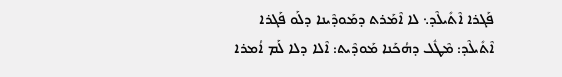ܦܰܓܪܐ ܐܶܬܺܝܠܶܕ܆ ܠܐ ܐܶܡܰܪܬ ܕܡܰܘܕܶܝܢܐ ܕܠܰܘ ܦܰܓܪܐ ܐܶܬܺܝܠܶܕ: ܡܶܛܽܠ ܕܗܳܟܰܢܐ ܡܰܘܕܶܝܬ: ܐܶܠܐ ܕܠܐ ܠܰܡ ܐܳܡܪܐ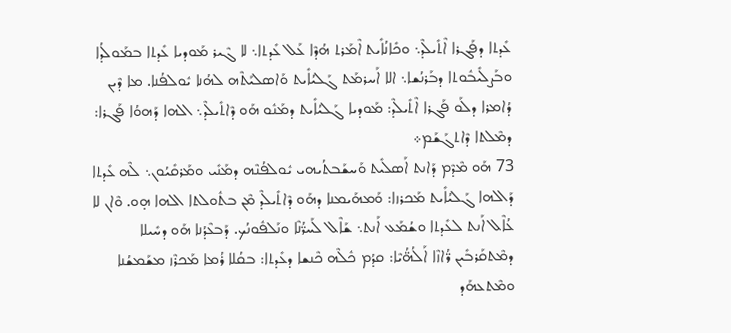ܥܺܕܬܐ ܕܦܰܓܪܐ ܐܶܬܺܝܠܶܕ܆ ܘܟܺܐܢܳܐܺܝܬ ܐܶܡܰܪܬ ܗܳܕܶܐ ܥܰܠ ܥܺܕܬܐ܆ ܠܐ ܓܶܝܪ ܡܰܘܕܝܐ ܥܺܕܬܐ ܒܡܰܘܠܳܕܐ ܘܒܰܨܠܺܝܒܽܘܬܐ ܕܒܰܪܢܳܫܐ܆ ܐܠܐ ܐܰܚܪܡܰܬ ܓܰܠܝܳܐܺܝܬ ܘܰܐܣܠܝܰܬܶܗ ܠܗܳܢܐ ܝܽܘܠܦܳܢܐ. ܡܐ ܕܶܝܢ ܕܳܐܡܪܐ ܕܠܰܘ ܦܰܓܪܐ ܐܶܬܺܝܠܶܕ: ܡܰܘܕܝܐ ܓܰܠܝܳܐܺܝܬ ܕܡܰܢܽܘ ܗܰܘ ܕܶܐܬܺܝܠܶܕ܆ ܐܠܗܐ ܕܰܗܘܳܐ ܦܰܓܪܐ: ܕܡܶܠܬܐ ܕܶܐܬܓܰܫܰܡ܀
73 ܗܰܘ ܡܶܕܶܡ ܕܰܐܢܬ ܐܰܣܠܺܝܬ ܘܰܚܫܰܒܬܳܝܗܝ ܝܽܘܠܦܳܢܶܗ ܕܡܰܢܺܝ ܘܡܰܪܩܺܝܳܘܢ܆ ܠܶܗ ܥܺܕܬܐ ܕܰܐܠܗܐ ܓܰܠܝܳܐܺܝܬ ܡܰܟܪܙܐ: ܘܰܡܗܰܝܡܢܐ ܕܗܰܘ ܕܶܐܬܺܝܠܶܕ ܡܶܢ ܒܬܽܘܠܬܐ ܐܠܗܐ ܗ̣ܘ. ܘܶܐܢ ܠܐ ܥܳܐܶܠ ܐܰܢܬ ܠܥܺܕܬܐ ܘܫܳܡܰܥ ܐܰܢܬ܆ ܫܰܐܶܠ ܠܰܚܪ̈ܳܢܶܐ ܘܢܰܠܦܽܘܢܳܟ. ܕܰܒܥܶܕܳܢܐ ܗܰܘ ܕܚܺܝܠܐ ܕܡܶܬܩܰܪܒܺܝܢ ܪ̈ܳܐܙܶܐ ܐܰܠܳܗ̈ܳܝܶܐ: ܩܕܳܡ ܟܽܠܶܗ ܟܶܢܫܐ ܕܥܺܕܬܐ: ܒܩܳܠܐ ܪܳܡܐ ܡܰܟܪܶܙ ܡܫܰܡܫܳܢܐ ܘܡܶܬܥܗܰܕ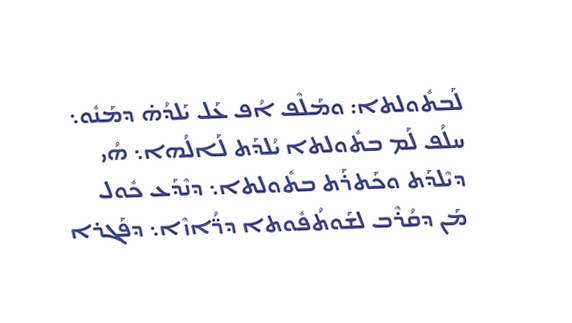ܠܰܒܬܽܘܠܬܐ: ܘܡܰܠܶܦ ܐܳܦ ܥܰܠ ܝܰܠܕܳܗ̇ ܕܡܰܢܽܘ܆ ܚܠܳܦ ܠܰܡ ܒܬܽܘܠܬܐ ܝܳܠܕܰܬ ܠܰܐܠܳܗܐ܆ ܗܳܝ ܕܝܶܠܕܰܬ ܘܟܰܬܪܰܬ ܒܬܽܘܠܬܐ܆ ܕܢܶܕܰܥ ܟܽܘܠ ܡܰܢ ܕܩܳܪܶܒ ܠܫܰܘܬܳܦܽܘܬܐ ܕܪ̈ܳܐܙܶܐ܆ ܕܦܰܓܪܐ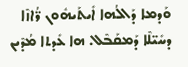ܘܰܕܡܐ ܕܰܐܠܳܗܐ ܐܺܝܬܰܝܗܽܘܢ ܪ̈ܳܐܙܶܐ ܕܚܺܝ̈ܠܶܐ ܕܰܡܩܰܒܶܠ. ܗܐ ܥܺܕܬܐ ܡܳܕܶܝܢ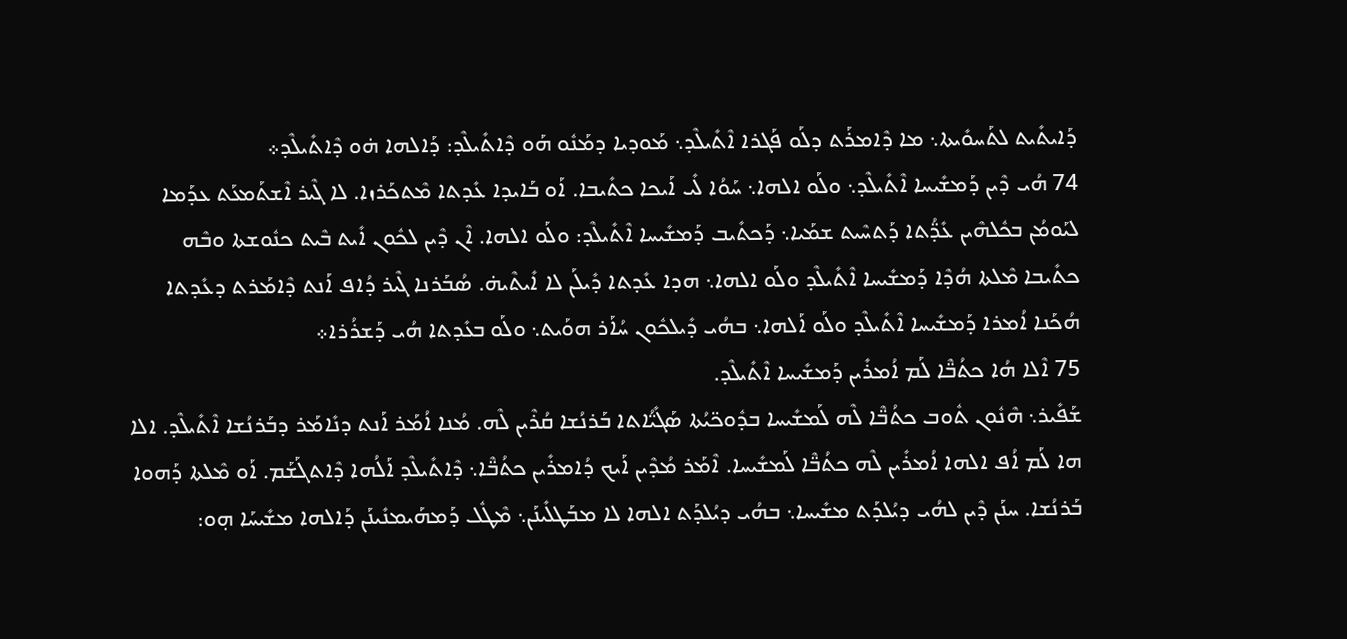ܕܰܐܝܬܺܝܬ ܠܬܰܚܘܺܝܬܐ܆ ܡܐ ܕܶܐܡܪܰܬ ܕܠܰܘ ܦܰܓܪܐ ܐܶܬܺܝܠܶܕ܆ ܡܰܘܕܝܐ ܕܡܰܢܽܘ ܗܰܘ ܕܶܐܬܺܝܠܶܕ: ܕܰܐܠܗܐ ܗ̇ܘ ܕܶܐܬܺܝܠܶܕ܀
74 ܗܳܝ ܕܶܝܢ ܕܰܡܫܺܝܚܐ ܐܶܬܺܝܠܶܕ܆ ܘܠܰܘ ܐܠܗܐ܆ ܚܰܘܳܐ ܠܺܝ ܐܰܝܟܐ ܟܬܺܝܒܐ. ܐܰܘ ܒܰܐܝܕܐ ܥܺܕܬܐ ܡܶܬܟܰܪܙܐ. ܠܐ ܓܶܝܪ ܐܶܫܬܰܡܥܰܬ ܥܕܰܡܐ ܠܝܰܘܡܳܢ ܒܟܽܠܗܶܝܢ ܥܺܕ̈ܳܬܐ ܕܰܬܚܶܝܬ ܫܡܰܝܐ܆ ܕܰܟܬܺܝܒ ܕܰܡܫܺܝܚܐ ܐܶܬܺܝܠܶܕ: ܘܠܰܘ ܐܠܗܐ. ܐܶܢ ܕܶܝܢ ܠܟܽܘܢ ܐܺܝܬ ܒܶܝܬ ܟܢܽܘܫܬܐ ܘܒܶܗ ܟܬܺܝܒܐ ܡܶܠܬܐ ܗܳܕܶܐ ܕܰܡܫܺܝܚܐ ܐܶܬܺܝܠܶܕ ܘܠܰܘ ܐܠܗܐ܆ ܗܕܐ ܥܺܕܬܐ ܕܺܝܠܰܢ ܠܐ ܐܺܝܬܶܝܗ̇. ܣܳܒܰܪܢܐ ܓܶܝܪ ܕܳܐܦ ܐܰܢܬ ܕܶܐܡܰܪܬ ܕܥܺܕܬܐ ܗܳܟܰܢܐ ܐܳܡܪܐ ܕܰܡܫܺܝܚܐ ܐܶܬܺܝܠܶܕ ܘܠܰܘ ܐܰܠܗܐ܆ ܒܗܳܝ ܕܺܝܠܟܽܘܢ ܚܳܐܰܪ ܗܘܰܝܬ܆ ܘܠܰܘ ܒܥܺܕܬܐ ܗܳܝ ܕܰܫܪܳܪܐ܀
75 ܐܶܠܐ ܗܳܐ ܟܬܳܒ̈ܶܐ ܠܰܡ ܐܳܡܪܺܝܢ ܕܰܡܫܺܝܚܐ ܐܶܬܺܝܠܶܕ.
ܫܰܦܺܝܪ܆ ܗܶܢܽܘܢ ܬܽܘܒ ܟܬܳܒ̈ܶܐ ܠܶܗ ܠܰܡܫܺܝܚܐ ܒܕܽܘܟ̈ܝܳܬܐ ܣܰܓܺܝ̈ܳܐܬܐ ܒܰܪܢܳܫܐ ܩܳܪܶܝܢ ܠܶܗ. ܡܳܢܐ ܐܳܡܰܪ ܐܰܢܬ ܕܢܺܐܡܰܪ ܕܒܰܪܢܳܫܐ ܐܶܬܺܝܠܶܕ. ܐܠܐ ܗܐ ܠܰܡ ܐܳܦ ܐܠܗܐ ܐܳܡܪܺܝܢ ܠܶܗ ܟܬܳܒ̈ܶܐ ܠܰܡܫܺܝܚܐ. ܐܶܡܰܪ ܡܳܕܶܝܢ ܐܰܝܟ ܕܳܐܡܪܺܝܢ ܟܬܳܒ̈ܶܐ܆ ܕܶܐܬܺܝܠܶܕ ܐܰܠܳܗܐ ܕܶܐܬܓܰܫܰܡ. ܐܰܘ ܡܶܠܬܐ ܕܰܗܘܐ ܒܰܪܢܳܫܐ. ܚܢܰܢ ܕܶܝܢ ܠܗܳܝ ܕܝܳܠܕܰܬ ܡܫܺܝܚܐ܆ ܒܗܳܝ ܕܝܳܠܕܰܬ ܐܠܗܐ ܠܐ ܡܒܰܛܠܺܝܢܰܢ܆ ܡܶܛܽܠ ܕܰܡܗܰܝܡܢܺܝܢܰܢ ܕܰܐܠܗܐ ܡܫܺܝܚܰܐ ܗ̣ܘ: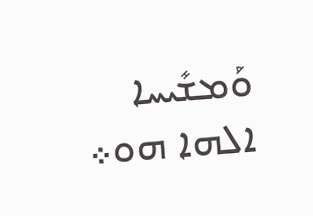ܘܰܡܫܺܝܚܐ ܐܠܗܐ ܗܘ܀